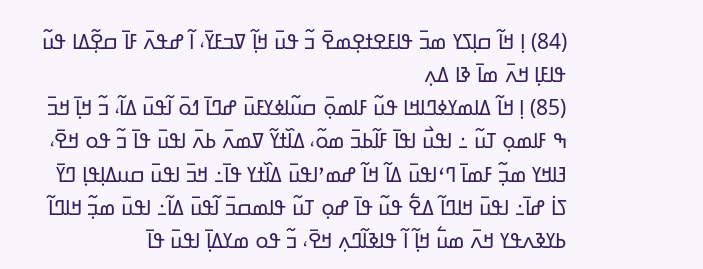(84) ߊ߲ ߞߊ߬ ߛߊ߲ߖߌ ߘߏ߫ ߟߊߓߐߙߐ߲ߘߐ߫ ߏ߬ ߟߎ߫ ߞߊ߲߬ ߜߏߓߌ߫، ߊ߬ ߝߟߍ߫ ߓߊ߫ ߛߐ߲߬ߡߊ ߟߎ߬ ߟߊߓߊ߲ ߞߍ߫ ߘߊ߫ ߢߊ ߡߍ߲
(85) ߊ߲ ߞߊ߬ ߡߊߘߌߦߣߊߞߊ ߟߎ߬ ߓߊߘߋ߲߫ ߛߎ߬ߊߦߌߓߎ߫ ߝߣߊ߫ ߗߋ߫ ߊ߬ߟߎ߫ ߡߊ߬، ߏ߬ ߞߊ߲߫ ߞߏ߫ ߒ ߓߊߘߋ߲ ߠߎ߬ ߸ ߊߟߎ߯ ߊߟߊ߫ ߓߊ߬ߕߏ߫ ߘߋ߬، ߡߊ߰ߙߌ߬ ߜߘߍ߫ ߕߍ߫ ߊߟߎ߫ ߟߊ߫ ߏ߬ ߟߋ ߞߐ߫، ߔߊߞߌ ߘߏ߲߬ ߓߘߊ߫ ߣߵߊߟߎ߫ ߡߊ߬ ߞߊ߬ ߝߘߴߊߟߎ߫ ߡߊ߰ߙߌ ߟߊ߫߸ ߞߏ߫ ߊߟߎ߫ ߛߎߡߊ߲ߟߊ߲ ߣߌ߫ ߖߊ߭ ߝߊ߫߸ ߊߟߎ߫ ߞߊߣߊ߬ ߡߐ߱ ߟߎ߬ ߟߊ߫ ߝߋ߲ ߠߎ߬ ߟߊߘߛߏ߫ ߊ߬ߟߎ߫ ߡߊ߬߸ ߊߟߎ߫ ߘߏ߲߬ ߞߊߣߊ߬ ߕߌߢߍߟߌ ߞߍ߫ ߘߎ߱ ߞߊ߲߬ ߊ߬ ߟߊߢߊ߬ߣߍ߲ ߞߐ߫، ߏ߬ ߟߋ ߘߌߡߊ߲߫ ߊߟߎ߫ ߟߊ߫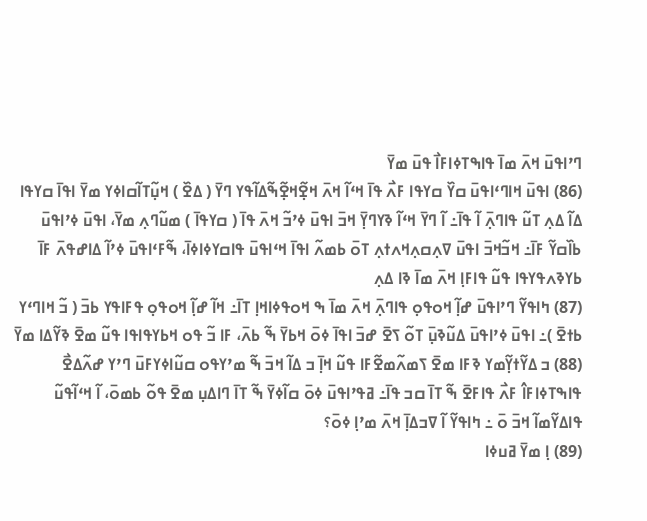ߣߴߊߟߎ߫ ߞߍ߫ ߘߊ߫ ߟߊߒߠߦߊߓߊ߯ ߟߎ߫ ߘߌ߫
(86) ߊߟߎ߫ ߞߊߣߵߊߟߎ߫ ߛߌ߰ ߛߌߟߊ ߓߍ߯ ߟߊ߫ ߞߵߊ߬ ߞߍ߫ ߞߐ߲߬ߞߐ߲߬ߒ߬ߡߊ߬ߟߌ ߣߌ߫ ( ߡߐ߰ ) ߞߎ߲߬ߠߊ߬ߛߊߦߌ ߘߌ߫ ߊߟߊ߫ ߛߌߟߊ ߡߊ߬ ߡߍ߲ ߠߎ߬ ߟߊߣߍ߲߫ ߊ߬ ߟߊ߫߸ ߊ߬ ߣߌ߫ ߞߵߊ߬ ߢߌߣߌ߲߫ ߞߏ߫ ߊߟߎ߫ ߦߴߏ߬ ߞߍ߫ ߟߊ߫ ( ߛߌߟߊ߫ ) ߘߎ߬ߣߍ߲ ߘߌ߫، ߊߟߎ߫ ߦߴߊߟߎ߫ ߕߊ߰ߛߌ߬ ߓߊ߫߸ ߞߏ߬ߞߏ߫ ߊߟߎ߫ ߜߍ߲ߛߍ߲ߞߍߙߍ߲ ߠߋ߫ ߕߘߍ߬ ߊߟߊ߫ ߞߵߊߟߎ߫ ߟߊߛߌߦߊߦߊ߫، ߒ߬ߓߵߊߟߎ߫ ߦߴߊ߬ ߡߊߝߟߍ߫ ߓߊ߫ ߕߌߢߍߟߌߟߊ ߟߎ߬ ߟߊߓߊ߲ ߞߍ߫ ߘߊ߫ ߢߊ ߡߍ߲
(87) ߤߊߟߌ߬ ߣߴߊߟߎ߫ ߝߊ߲߬ ߞߋߟߋ߲ ߟߊߣߍ߲߫ ߞߍ߫ ߘߊ߫ ߒ ߞߋߟߦߊߞߊ߲ ߠߊ߫߸ ߞߊ߬ ߝߊ߲߬ ߞߋߟߋ߲ ߟߓߊߟߌ ߕߏ߫ ( ߏ߬ ߞߊߣߵߌ ߕߙߐ߫ )߸ ߊߟߎ߫ ߦߴߊߟߎ߫ ߡߎ߬ߢߎ߲߫ ߠߋ߬ ߖߐ߫ ߝߏ߫ ߊߟߊ߫ ߦߋ߫ ߞߕߌ߫ ߒ߬ ߕߍ߫، ߓߊ ߏ߬ ߟߋ ߞߕߌߟߊߟߊ ߟߎ߬ ߘߐ߫ ߢߌ߬ߡߊ ߘߌ߫
(88) ߏ ߡߌ߬ߙߌ߲߬ߘߌ ߢߓߊ ߘߐ߫ ߖߘߍ߬ߘߐ߬ߓߊ ߟߎ߬ ߞߊ߲߫ ߏ ߡߊ߬ ߞߏ߫ ߒ߬ ߘߴߌߟߋ ߛߎ߬ߊߦߌߓߎ߫ ߣߴߌ ߝߍ߬ߡߐ߯ ߟߊߒߠߦߊߓߊ߮ ߓߍ߯ ߟߊߓߐ߫ ߒ߬ ߠߊ߫ ߛߏ ߟߊ߫߸ ߥߟߴߊߟߎ߫ ߦߋ߫ ߛߊ߬ߦߌ߫ ߒ߬ ߠߊ߫ ߣߊߡߎ߲ ߘߐ߫ ߟߋ߬ ߕߘߋ߫، ߊ߬ ߞߵߊ߬ߟߎ߬ ߟߊߡߌ߬ߘߊ߬ ߞߏ߫ ߋ߫ ߸ ߤߊߟߌ߬ ߊ߬ ߜߏߡߊ߲߫ ߞߍ߫ ߘߴߊ߲ ߦߋ߫؟
(89) ߊ߲ ߘߌ߫ ߥߎߦߊ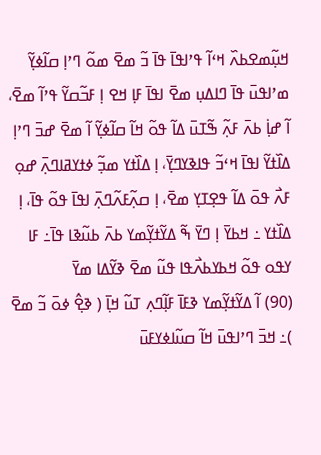ߞߎ߲߬ߘߐߕߍ߰ ߞߵߊ߬ ߟߴߊߟߊ߫ ߟߊ߫ ߏ߬ ߘߐ߫ ߘߋ߬ ߣߴߊ߲ ߛߊ߬ߦߌ߲߬ ߘߴߊߟߎ߫ ߟߊ߫ ߣߊߡߎ߲ ߘߐ߫ ߊߟߊ߫ ߓߊ߲ ߞߐ ߊ߲ ߓߏ߬ߛߌ߬ ߟߴߊ߬ ߘߐ߫، ߊ߬ ߝߊ߲߭ ߕߍ߫ ߓߍ߲߬ ߒ߬ߠߎ߫ ߡߊ߬ ߟߋ߬ ߞߊ߬ ߛߊ߬ߦߌ߲߬ ߊ߬ ߘߐ߫ ߝߏ߫ ߣߴߊ߲ ߡߊ߰ߙߌ߬ ߊߟߊ߫ ߞߵߏ߬ ߟߊߢߌߣߌ߲߫، ߊ߲ ߡߊ߰ߙߌ ߘߏ߲߬ ߦߙߌߥߊߣߍ߲߫ ߝߋ߲ ߓߍ߯ ߟߋ߫ ߡߊ߬ ߟߐ߲ߠߌ߲ ߘߐ߫، ߊ߲ ߛߍ߲߬ߓߍ߬ߣߍ߲߫ ߊߟߊ߫ ߟߋ߬ ߟߊ߫، ߊ߲ ߡߊ߰ߙߌ ߸ ߞߕߌ߫ ߊ߲ ߣߌ߫ ߒ߬ ߡߌ߬ߙߌ߲߬ߘߌ ߕߍ߫ ߕߎ߬ߢߊ ߟߊ߫߸ ߓߊ ߌߟߋ ߟߋ߬ ߞߕߌߕߍ߯ߟߊ ߟߎ߬ ߘߐ߫ ߢߌ߬ߡߊ ߘߌ߫
(90) ߊ߬ ߡߌ߬ߙߌ߲߬ߘߌ ߢߓߊ߫ ߓߊ߲߬ߣߍ߲ ߠߎ߬ ߞߊ߲߫ ( ߢߐ߲߮ ߦߋ߫ ߏ߬ ߘߐ߫ )߸ ߞߏ߫ ߣߴߊߟߎ߫ ߞߊ߬ ߛߎ߬ߊߦߌߓߎ߫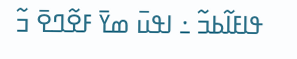ߟߊߓߊ߬ߕߏ߬ ߸ ߊߟߎ߫ ߘߌ߫ ߓߐ߬ߣߐ߫ ߏ߬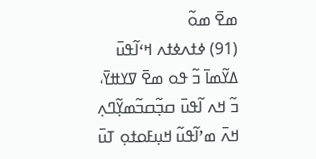ߘߐ߫ ߘߋ߬
(91) ߦߙߍߦߙߍ ߞߵߊ߬ߟߎ߫ ߡߌ߬ߘߊ߫ ߏ߬ ߟߋ ߘߐ߫ ߜߌߚߌ߫، ߏ߬ ߞߍ ߊ߬ߟߎ߫ ߛߏ߲߬ߛߏ߬ߘߌ߲߬ߣߍ߲ ߞߍ߫ ߘߴߊ߬ߟߎ߬ ߞߎ߲ߓߋߙߋ߲ ߠߎ߫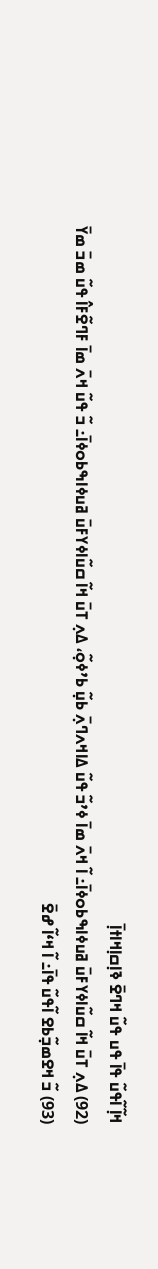ߞߊ߲߬ ߊ߬ߟߎ߬ ߟߊ߫ ߟߎ ߟߎ߬ ߞߣߐ߫ ߢߊ߲ߛߊ߲ߞߊߙߊ߲߫
(92) ߡߍ߲ ߠߎ߫ ߞߊ߬ ߛߎ߬ߊߦߌߓߎ߫ ߥߎߦߊߒߕߋߦߊ߫߸ ߊ߬ ߞߍ߫ ߘߊ߫ ߦߴߏ߬ ߟߎ߬ ߡߊߞߍߣߍ߲߫ ߕߎ߲߬ ߕߴߦߋ߲߬، ߡߍ߲ ߠߎ߫ ߞߊ߬ ߛߎ߬ߊߦߌߓߎ߫ ߥߎߦߊߒߕߋߦߊ߫߸ ߏ߬ ߟߎ߬ ߞߍ߫ ߘߊ߫ ߓߣߐ߬ߓߊ߮ ߟߎ߬ ߘߏ߫ ߘߌ߫
(93) ߏ߬ ߞߐߘߏ߲߬ߕߐ ߊ߬ߟߎ߬ ߟߊ߫߸ ߊ߬ ߞߵߊ߬ ߝߐ߫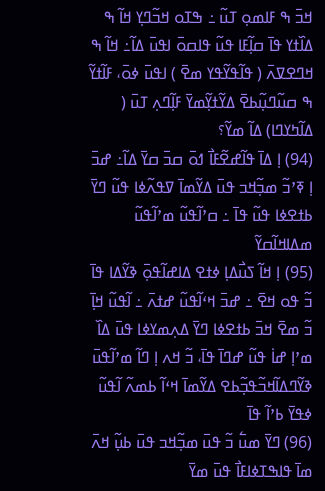ߞߏ߫ ߒ ߓߊߘߋ߲ ߠߎ߬ ߸ ߒߠߋ ߞߏ߬ߣߌ߲ ߞߊ߬ ߒ ߡߊ߰ߙߌ ߟߊ߫ ߛߊ߲߬ߓߊ ߟߎ߬ ߟߊߛߋ߫ ߊߟߎ߫ ߡߊ߬߸ ߞߊ߬ ߒ ߞߣߐߜߍ߫ ( ߟߊ߬ߟߌ߬ߟߌ ߘߐ߫ ) ߊߟߎ߫ ߦߋ߫، ߓߊ߬ߙߌ߬ ߒ ߛߎ߬ߣߎ߲߬ߕߐ߫ ߡߌ߬ߙߌ߲߬ߘߌ߫ ߓߊ߲߬ߣߍ߲ ߠߎ߫ ( ߡߊ߬ߤߌߣߊ) ߡߊ߬ ߘߌ߬؟
(94) ߊ߲ ߡߊ߫ ߟߊ߬ߝߐ߬ߓߊ߯ ߗߋ߫ ߛߏ߫ ߛߌ߫ ߡߊ߬߸ ߝߏ߫ ߊ߲ ߧߴߏ߬ ߘߏ߲߬ߞߏ ߟߎ߫ ߡߌ߬ߘߊ߫ ߜߟߍ߬ߦߊ ߟߎ߬ ߣߌ߫ ߕߙߐߦߊ ߟߎ߬ ߟߊ߫ ߸ ߛߴߊ߬ߟߎ߬ ߘߴߊ߬ߟߎ߬ ߘߡߊߞߊ߬ߛߌ߬
(95) ߊ߲ ߞߊ߬ ߖߎ߯ߡߊ߲ ߦߙߐ ߡߊߝߊ߬ߟߋ߲߫ ߢߌ߬ߡߊ ߟߊ߫ ߏ߬ ߟߋ ߞߐ߫ ߸ ߝߏ߫ ߞߵߊ߬ߟߎ߬ ߝߙߍ߫ ߸ ߊ߬ߟߎ߬ ߞߊ߲߫ ߏ߬ ߘߐ߫ ߞߏ߫ ߕߙߐߦߊ ߣߌ߫ ߡߍ߲ߘߌߦߊ ߟߎ߫ ߡߊ߰ ߘߴߊ߲ ߝߊ߭ ߟߎ߬ ߝߣߊ߫ ߟߊ߫، ߏ߬ ߞߍ ߊ߲ ߣߊ߬ ߘߴߊ߬ߟߎ߫ ߢߌ߬ߣߡߊ߬ߞߏ߬ߟߏ߲߬ߕߐ ߡߌ߬ߘߊ߫ ߞߵߊ߬ ߕߘߍ߬ ߊ߬ߟߎ߬ ߦߟߌ߫ ߕߴߊ߬ ߟߊ߫
(96) ߣߌ߫ ߘߎ߱ ߏ߬ ߟߎ߫ ߘߏ߲߬ߞߏ ߟߎ߫ ߕߎ߲߬ ߞߍ߫ ߘߊ߫ ߟߊߒߠߦߊߓߊ߯ ߟߎ߫ ߘߌ߫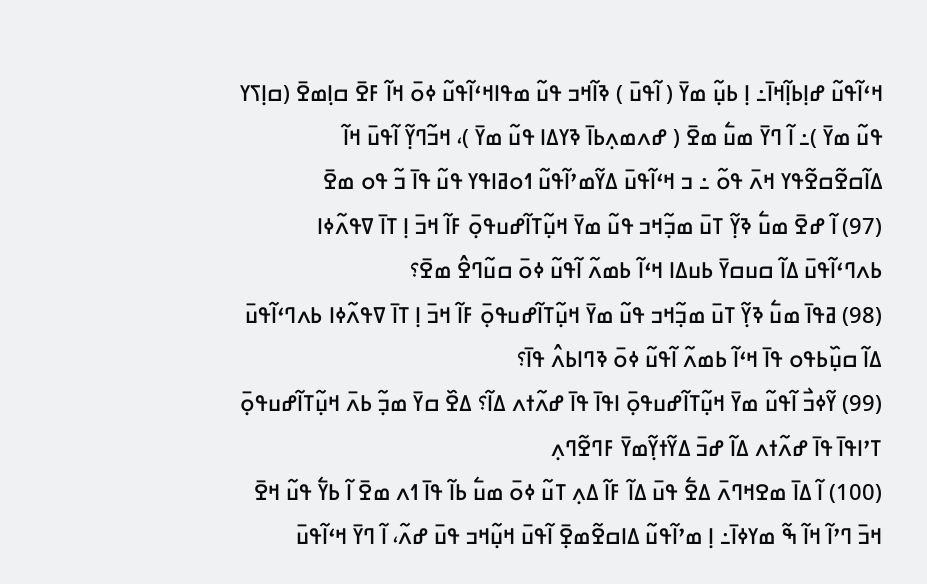ߞߵߊ߬ߟߎ߬ ߝߊ߲ߕߊ߲߬ߞߊ߫߸ ߊ߲ ߕߎ߲߬ ߘߌ߫ ( ߊ߬ߟߎ߫ ) ߢߊ߬ߞߏ ߟߎ߬ ߘߟߊߞߵߊ߬ߟߎ߬ ߦߋ߫ ߞߊ߬ ߓߐ߫ ߛߊ߲ߘߐ߫ (ߛߊ߲ߖߌ ߟߎ߬ ߘߌ߫ )߸ ߊ߬ ߣߌ߫ ߘߎ߱ ߘߐ߫ ( ߝߍߘߍ߲ߕߊ߫ ߢߌߡߊ ߟߎ߬ ߘߌ߫ )، ߞߏ߬ߣߌ߲߬ ߊ߬ߟߎ߫ ߞߊ߬ ߡߊ߬ߛߐ߬ߛߐ߬ߟߌ ߞߍ߫ ߟߋ߬ ߸ ߏ ߞߵߊ߬ߟߎ߫ ߡߌ߬ߘߴߊ߬ߟߎ߬ ߗߋߥߊߟߌ ߟߎ߬ ߟߊ߫ ߏ߬ ߟߋ ߘߐ߫
(97) ߊ߬ ߝߐ߫ ߘߎ߱ ߢߌ߲߬ ߠߎ߫ ߘߏ߲߬ߞߏ ߟߎ߬ ߘߌ߫ ߞߎ߲߬ߠߊ߬ߝߎߟߋ߲߫ ߓߊ߬ ߞߏ߫ ߊ߲ ߠߊ߫ ߜߟߍ߬ߦߊ ߕߍߣߵߊ߬ߟߎ߫ ߡߊ߬ ߛߎߛߌ߫ ߕߎߡߊ ߞߵߊ߬ ߕߘߍ߬ ߊ߬ߟߎ߬ ߦߋ߫ ߛߎ߬ߣߐ߮ ߘߐ߫؟
(98) ߥߟߊ߫ ߘߎ߱ ߢߌ߲߬ ߠߎ߫ ߘߏ߲߬ߞߏ ߟߎ߬ ߘߌ߫ ߞߎ߲߬ߠߊ߬ߝߎߟߋ߲߫ ߓߊ߬ ߞߏ߫ ߊ߲ ߠߊ߫ ߜߟߍ߬ߦߊ ߕߍߣߵߊ߬ߟߎ߫ ߡߊ߬ ߛߎ߲߰ߕߟߋ ߟߊ߫ ߞߵߊ߬ ߕߘߍ߬ ߊ߬ߟߎ߬ ߦߋ߫ ߢߣߊߕߍ߮ ߟߊ߫؟
(99) ߌ߬ߦߏ߯ ߊ߬ߟߎ߬ ߘߌ߫ ߞߎ߲߬ߠߊ߬ߝߎߟߋ߲߫ ߊߟߊ߫ ߟߊ߫ ߝߍ߬ߙߍ ߡߊ߬؟ ߡߐ߰ ߛߌ߫ ߘߏ߲߬ ߕߍ߫ ߞߎ߲߬ߠߊ߬ߝߎߟߋ߲߫ ߠߴߊߟߊ߫ ߟߊ߫ ߝߍ߬ߙߍ ߡߊ߬ ߝߏ߫ ߡߌ߬ߙߌ߲߬ߘߌ߫ ߓߣߐ߬ߣߍ߲
(100) ߊ߬ ߡߊ߫ ߘߐߞߣߍ߫ ߡߐ߱ ߟߎ߫ ߡߊ߬ ߓߊ߬ ߡߍ߲ ߠߎ߬ ߦߋ߫ ߘߎ߱ ߕߊ߬ ߟߊ߫ ߗߍ ߘߐ߫ ߊ߬ ߕߌ߱ ߟߎ߬ ߞߐ߫ ߞߏ߫ ߣߴߊ߬ ߞߊ߬ ߒ߬ ߘߌߦߊ߫߸ ߊ߲ ߘߴߊ߬ߟߎ߬ ߡߊߛߐ߬ߘߐ߲߫ ߊ߬ߟߎ߫ ߞߎ߲߬ߞߏ ߟߎ߫ ߝߍ߬، ߊ߬ ߣߌ߫ ߞߵߊ߬ߟߎ߫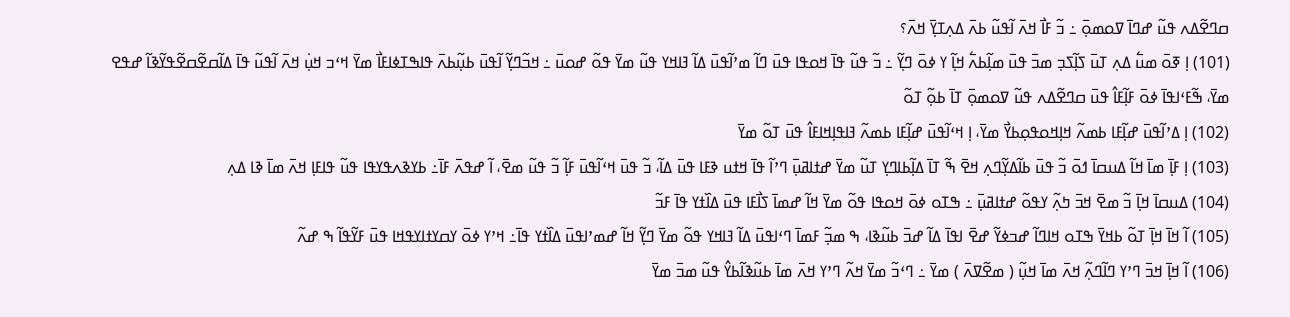ߛߣߐ߬ߡߍ ߟߎ߬ ߝߣߊ߫ ߜߋߘߋ߲߫ ߸ ߏ߬ ߓߊ߯ ߞߍ߫ ߊ߬ߟߎ߬ ߕߍ߫ ߡߍ߲ߠߌ߲߫ ߞߍ߫؟
(101) ߊ߲ ߧߋ߫ ߘߎ߱ ߡߍ߲ ߠߎ߫ ߖߊ߲߬ߖߏ߲ ߘߏ߫ ߟߎ߫ ߘߊ߲߬ߕߍ߱ ߞߊ߲߬ ߌ ߦߋ߫ ߣߌ߲߬ ߸ ߏ߬ ߟߎ߬ ߟߊ߫ ߞߋߟߊ ߟߎ߫ ߣߊ߬ ߘߴߊ߬ߟߎ߫ ߡߊ߬ ߔߊߞߌ ߟߎ߬ ߘߌ߫ ߟߋ߬ ߝߋߎ߫ ߸ ߞߏ߬ߣߌ߲߬ ߊ߬ߟߎ߫ ߕߎ߲߬ߕߍ߫ ߟߊߒߠߦߊߓߊ߯ ߘߌ߫ ߞߵߏ ߞߎ߲߭ ߞߍ߫ ߊ߬ߟߎ߬ ߟߊ߫ ߡߊ߬ߛߐ߬ߛߐ߬ߟߌ߬ߢߊ߬ ߝߟߐ ߘߌ߫، ߒ߬ߓߵߊߟߊ߫ ߦߋ߫ ߓߊ߲߬ߓߊ߮ ߟߎ߫ ߛߣߐ߬ߡߍ ߟߎ߬ ߜߋߘߋ߲߫ ߠߊ߫ ߕߋ߲߬ ߠߋ߬
(102) ߊ߲ ߡߴߊ߬ߟߎ߫ ߝߊ߲߬ߓߊ ߕߘߍ߬ ߞߊ߲ߞߋߟߋ߲ߕߌ߯ ߘߌ߫، ߊ߲ ߞߵߊ߬ߟߎ߫ ߝߊ߲߬ߓߊ ߕߘߍ߬ ߔߊߟߊ߲ߞߊߓߊ߮ ߟߎ߫ ߠߋ߬ ߘߌ߫
(103) ߊ߲ ߓߊ߲߫ ߘߊ߫ ߞߊ߬ ߡߎߛߊ߫ ߗߋ߫ ߏ߬ ߟߎ߫ ߕߊ߬ߡߌ߲߬ߣߍ߲ ߞߐ߫ ߒ߬ ߠߊ߫ ߡߊ߲߬ߕߊߣߌ߲ ߠߎ߬ ߘߌ߫ ߝߙߊߥߎ߲߫ ߣߴߊ߬ ߟߊ߫ ߞߙߎ ߢߓߊ ߟߎ߫ ߡߊ߬، ߏ߬ ߟߎ߫ ߞߵߊ߬ߟߎ߫ ߓߊ߲߬ ߏ߬ ߟߎ߬ ߘߐ߫، ߊ߬ ߝߟߍ߫ ߓߊ߫߸ ߕߌߢߍߟߌߟߊ ߟߎ߬ ߟߊߓߊ߲ ߞߍ߫ ߘߊ߫ ߢߊ ߡߍ߲
(104) ߡߎߛߊ߫ ߞߊ߲߫ ߏ߬ ߘߐ߫ ߞߏ߫ ߤߍ߲߬ ߌߟߋ߬ ߝߙߊߥߎ߲߫ ߸ ߒߠߋ ߦߋ߫ ߞߋߟߊ ߟߋ߬ ߘߌ߫ ߞߊ߬ ߝߘߊ߫ ߖߊ߯ߓߊ ߟߎ߫ ߡߊ߰ߙߌ ߟߊ߫ ߓߏ߬
(105) ߊ߬ ߞߊ߫ ߞߊ߲߫ ߠߋ߬ ߕߞߌ߫ ߒߠߋ ߞߊߣߊ߬ ߝߏߦߌ߬ ߝߐ߫ ߊߟߊ߫ ߡߊ߬ ߝߏ߫ ߕߎ߬ߢߊ، ߒ ߘߏ߲߬ ߓߘߊ߫ ߣߵߊߟߎ߫ ߡߊ߬ ߔߊߞߌ ߟߋ߬ ߘߌ߫ ߣߌ߲߬ ߞߊ߬ ߝߘߴߊߟߎ߫ ߡߊ߰ߙߌ ߟߊ߫߸ ߞߴߌ ߦߋ߫ ߌߛߌߙߊߌߟߞߊ ߟߎ߫ ߓߌ߬ߟߊ߬ ߒ ߝߍ߬
(106) ߊ߬ ߞߊ߲߫ ߞߏ߫ ߣߴߌ ߣߊ߬ߣߍ߲߬ ߞߍ߫ ߘߊ߫ ߞߎ߲߬ ( ߘߐ߬ߜߍ߫ ) ߘߌ߫ ߸ ߣߵߏ߬ ߘߌ߫ ߞߍ߬ ߣߴߌ ߞߍ߫ ߘߊ߫ ߕߎ߬ߢߊ߬ߕߌ߮ ߟߎ߬ ߘߏ߫ ߘߌ߫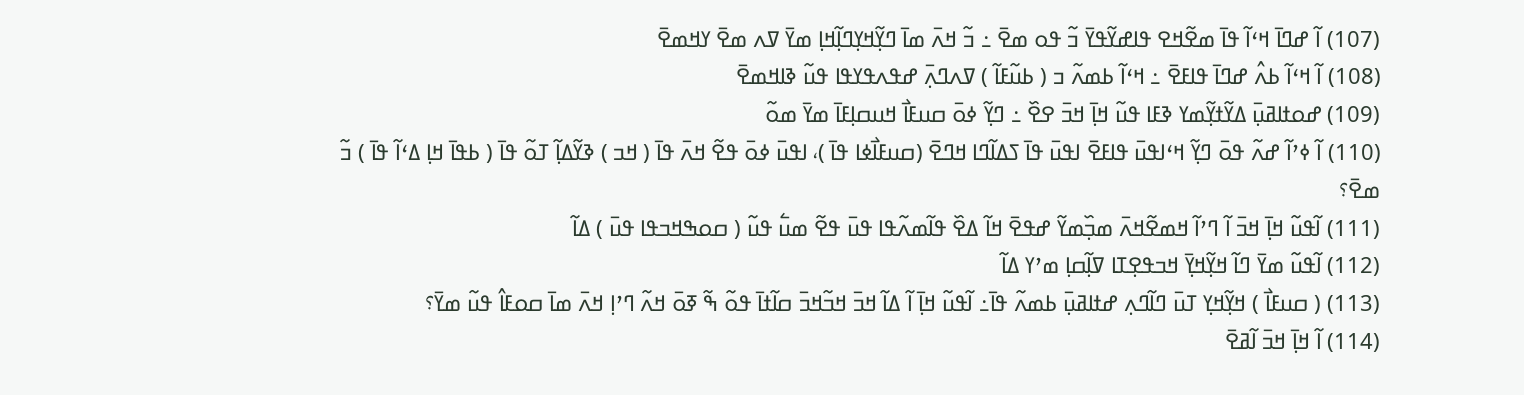(107) ߊ߬ ߝߣߊ߫ ߞߵߊ߬ ߟߊ߫ ߘߐ߬ߞߐ ߟߊߝߌ߬ߟߌ߫ ߏ߬ ߟߋ ߘߐ߫ ߸ ߏ߬ ߞߍ߫ ߘߊ߫ ߣߌ߲߬ߞߌ߲ߣߊ߲߬ߞߊ߲ ߘߌ߫ ߜߍ ߘߐ߫ ߌߞߘߐ߫
(108) ߊ߬ ߞߵߊ߬ ߕߍ߮ ߝߣߊ߫ ߟߊߓߐ߫ ߸ ߞߵߊ߬ ߕߘߍ߬ ߏ ( ߕߎ߬ߓߊ߬ ) ߜߍߣߍ߲߫ ߝߟߍߟߌߟߊ ߟߎ߬ ߢߊߞߘߐ߫
(109) ߝߋߙߊߥߎ߲߫ ߡߌ߬ߙߌ߲߬ߘߌ ߢߓߊ ߟߎ߬ ߞߊ߲߫ ߞߏ߫ ߐߐ߰ ߸ ߣߌ߲߬ ߦߋ߫ ߛߎߓߊ߯ ߞߎߛߊ߲ߓߊ߫ ߘߌ߫ ߘߋ߬
(110) ߊ߬ ߦߴߊ߬ ߝߍ߬ ߟߋ߫ ߣߌ߲߬ ߞߵߊߟߎ߫ ߟߊߓߐ߫ ߊߟߎ߫ ߟߊ߫ ߖߡߊ߬ߣߊ ߞߣߐ߫ (ߛߎߓߊ߯ߦߊ ߟߊ߫ )، ߊߟߎ߫ ߦߋ߫ ߟߐ߬ ߞߍ߫ ߟߊ߫ ( ߞߏ ) ߢߌ߬ߡߊ߲߬ ߠߋ߬ ߟߊ߫ ( ߕߟߊ߫ ߞߊ߲ ߡߵߊ߬ ߟߊ߫ ) ߏ߬ ߘߐ߫؟
(111) ߊ߬ߟߎ߬ ߞߊ߲߫ ߞߏ߫ ߊ߬ ߣߴߊ߬ ߞߘߐ߬ߞߍ߫ ߘߏ߲߰ߘߌ߬ ߝߟߐ߫ ߞߊ߬ ߡߐ߰ ߟߊ߬ߘߍ߬ߟߊ ߟߎ߫ ߟߐ߬ ߘߎ߱ ߟߎ߬ ( ߛߋߒߞߏߟߊ ߟߎ߫ ) ߡߊ߬
(112) ߊ߬ߟߎ߬ ߘߌ߫ ߣߊ߬ ߞߌ߲߬ߞߌ߲߫ ߞߏߟߐ߲ߠߊ ߜߊ߲߬ߛߊ߲ ߘߴߌ ߡߊ߬
(113) ( ߛߎߓߊ߯ ) ߞߌ߲߬ߞߌ߲ ߠߎ߫ ߣߊ߬ߣߍ߲ ߝߙߊߥߎ߲߫ ߕߘߍ߬ ߟߊ߫߸ ߊ߬ߟߎ߬ ߞߊ߲߫ ߊ߬ ߡߊ߬ ߞߏ߫ ߞߏ߬ߞߏ߫ ߛߊ߬ߙߊ߫ ߟߋ߬ ߒ߬ ߧߋ߫ ߞߍ߬ ߣߴߊ߲ ߞߍ߫ ߘߊ߫ ߛߋߓߊ߮ ߟߎ߬ ߘߌ߫؟
(114) ߊ߬ ߞߊ߲߫ ߞߏ߫ ߊ߬ߥߐ߫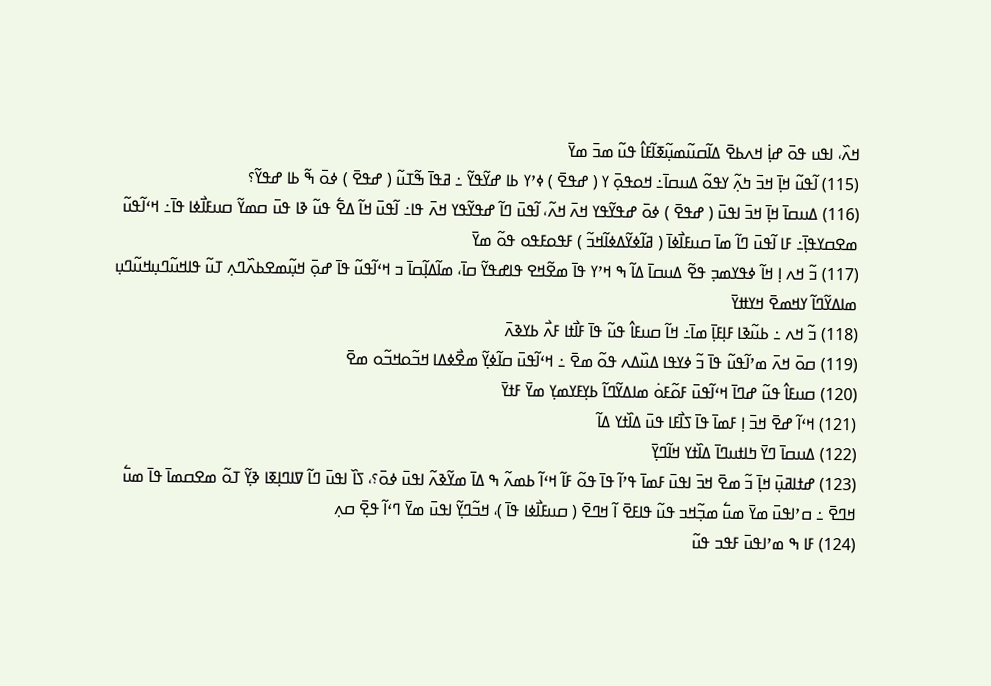ߞߍ߰، ߊߟߎ ߟߋ߫ ߝߊ߲߭ ߞߍߕߐ߫ ߡߊ߬ߛߎ߬ߘߎ߲߬ߧߊ߬ߓߊ߮ ߟߎ߬ ߘߏ߫ ߘߌ߫
(115) ߊ߬ߟߎ߬ ߞߊ߲߫ ߞߏ߫ ߤߍ߲߬ ߌߟߋ߬ ߡߎߛߊ߫߸ ߞߋߟߋ߲߫ ߌ ( ߝߟߐ߫ ) ߦߴߌ ߕߊ ߝߌ߬ߟߌ߬ ߸ ߥߟߊ߫ ߒ߬ߠߎ߬ ( ߝߟߐ߫ ) ߦߋ߫ ߒ߬ ߕߊ ߝߟߌ߬؟
(116) ߡߎߛߊ߫ ߞߊ߲߫ ߞߏ߫ ߊߟߎ߫ ( ߝߟߐ߫ ) ߦߋ߫ ߝߟߌ߬ߟߌ ߞߍ߫ ߞߍ߬، ߊ߬ߟߎ߫ ߣߊ߬ ߝߟߌ߬ߟߌ ߞߍ߫ ߟߊ߸ ߊ߬ߟߎ߫ ߞߊ߬ ߡߐ߱ ߟߎ߬ ߢߊ ߟߎ߫ ߛߘߌ߬ ߛߎߓߊ߯ߦߊ ߟߊ߫߸ ߞߵߊ߬ߟߎ߬ ߘߐߛߌߟߊ߲߫߸ ߓߊ ߊ߬ߟߎ߫ ߣߊ߬ ߘߊ߫ ߛߎߓߊ߯ߦߊ߫ ( ߥߊ߬ߦߌ߬ߡߦߊ߬ߞߏ߬ ) ߓߟߋߓߟߋ ߟߋ߬ ߘߌ߫
(117) ߏ߬ ߞߍ ߊ߲ ߞߊ߬ ߦߟߌߘߏ߲ ߟߐ߬ ߡߎߛߊ߫ ߡߊ߬ ߒ ߞߴߌ ߟߊ߫ ߘߐ߬ߞߐ ߟߊߝߟߌ߬ ߛߊ߫، ߘߊ߬ߡߊ߲߬ߛߊ߫ ߏ ߞߵߊ߬ߟߎ߬ ߟߊ߫ ߝߋ߲߫ ߞߎ߲߬ߘߐߕߍ߰ߣߍ߲ ߠߎ߬ ߟߊߞߎ߬ߣߎ߲ߞߎ߬ߣߎ߲ ߘߊߡߌ߬ߣߊ߬ ߌߞߘߐ߫ ߞߌߚߌ߫
(118) ߏ߬ ߞߍ ߸ ߕߎ߬ߢߊ ߓߊ߲ߓߊ߲߫ ߘߊ߫߸ ߞߊ߬ ߛߎߓߊ߮ ߟߎ߬ ߟߊ߫ ߓߊ߯ߙߊ ߓߍ߯ ߕߌߢߍ߫
(119) ߛߋ߫ ߞߍ߫ ߘߴߊ߬ߟߎ߬ ߟߊ߫ ߏ߬ ߦߌߟߊ ߡߎ߰ߡߍ ߟߋ߬ ߘߐ߫ ߸ ߞߵߊ߬ߟߎ߫ ߛߊ߬ߦߌ߲߬ ߘߐ߯ߦߡߊ ߞߏ߬ߋߞߏ߬ߋ ߘߐ߫
(120) ߛߎߓߊ߮ ߟߎ߬ ߝߣߊ߫ ߞߵߊ߬ߟߎ߫ ߓߋ߬ߓߋ߭ ߘߊߡߌ߬ߣߊ߬ ߕߌ߲ߓߌߘߌ߲ ߘߌ߫ ߓߙߌ߫
(121) ߞߵߊ߬ ߝߐ߫ ߞߏ߫ ߊ߲ ߓߘߊ߫ ߟߊ߫ ߖߊ߯ߓߊ ߟߎ߫ ߡߊ߰ߙߌ ߡߊ߬
(122) ߡߎߛߊ߫ ߣߌ߫ ߤߊߙߎߣߊ߫ ߡߊ߰ߙߌ ߞߊ߬ߣߌ߲߫
(123) ߝߙߊߥߎ߲߫ ߞߊ߲߫ ߏ߬ ߘߐ߫ ߞߏ߫ ߊߟߎ߫ ߓߘߊ߫ ߟߴߊ߬ ߟߊ߫ ߟߋ߬ ߓߊ߬ ߞߵߊ߬ ߕߘߍ߬ ߒ ߡߊ߫ ߘߌ߬ߢߍ߬ ߊߟߎ߫ ߦߋ߫؟، ߖߊ߰ ߊߟߎ߫ ߣߊ߬ ߜߊߣߊ߲ߧߊ ߢߌ߲߬ ߠߋ߬ ߘߐߛߘߊ߫ ߟߊ߫ ߘߎ߱ ߞߣߐ߫ ߸ ߛߴߊߟߎ߫ ߘߌ߫ ߘߎ߱ ߘߏ߲߬ߞߏ ߟߎ߬ ߟߊߓߐ߫ ߊ߬ ߞߣߐ߫ ( ߛߎߓߊ߯ߦߊ ߟߊ߫ )، ߞߏ߬ߣߌ߲߬ ߊߟߎ߫ ߘߌ߫ ߣߵߊ߬ ߟߐ߲߫ ߛߍ߲
(124) ߓߊ ߒ ߘߴߊߟߎ߫ ߓߟߏ ߟߎ߬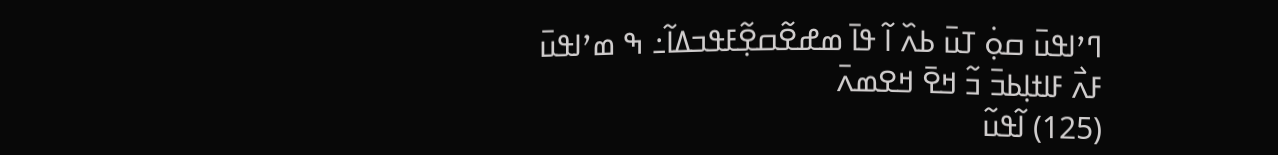ߣߴߊߟߎ߫ ߛߋ߲߭ ߠߎ߫ ߕߍ߰ ߊ߬ ߟߊ߫ ߘߝߐ߬ߛߐ߲߬ߓߟߏߡߊ߬߸ ߒ ߘߴߊߟߎ߫ ߓߍ߯ ߓߊߙߊ߲ߕߏ߫ ߏ߬ ߞߐ߫ ߞߐߘߍ߫
(125) ߊ߬ߟߎ߬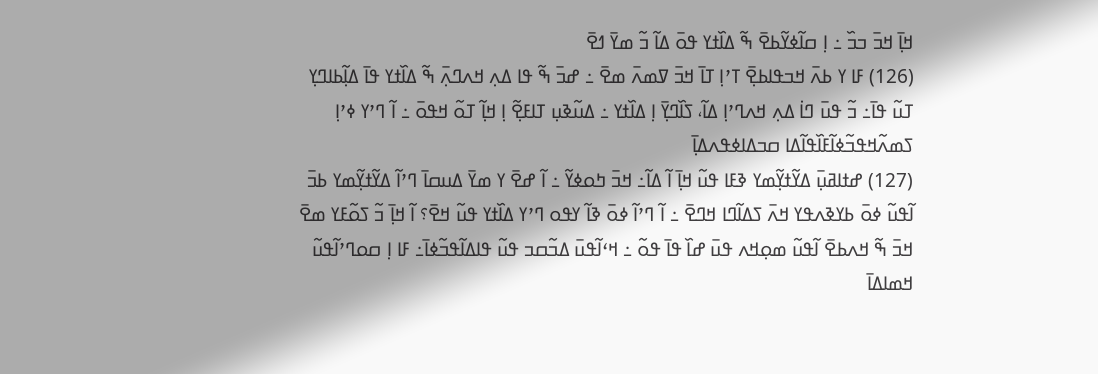ߞߊ߲߫ ߞߏ߫ ߏߏ߰ ߸ ߊ߲ ߛߊ߬ߦߌ߬ߕߐ߫ ߒ߬ ߡߊ߰ߙߌ ߟߋ߫ ߡߊ߬ ߏ߬ ߘߌ߫ ߗߐ߫
(126) ߓߊ ߌ ߕߍ߫ ߞߏߟߊߕߐ߲߫ ߠߴߊ߲ ߠߊ߫ ߞߏ߫ ߜߘߍ߫ ߘߐ߫ ߸ ߝߏ߫ ߒ߬ ߟߊ ߡߍ߲ ߞߍߣߍ߲߫ ߒ߬ ߡߊ߰ߙߌ ߟߊ߫ ߡߊ߲߬ߕߊߣߌ߲ ߠߎ߬ ߟߊ߫߸ ߏ߬ ߟߎ߫ ߣߊ߭ ߡߍ߲ ߞߍߣߴߊ߲ ߡߊ߬، ߖߊ߰ߣߌ߲߫ ߊ߲ ߡߊ߰ߙߌ ߸ ߡߎ߬ߢߎ߲ ߠߊߓߐ߲߬ ߊ߲ ߞߊ߲߬ ߠߋ߬ ߞߟߋ߫ ߸ ߊ߬ ߣߴߌ ߦߴߊ߲ ߖߘߍ߬ߞߟߏ߬ߦߊ߬ߓߊ߰ߟߊ߬ߡߊ ߛߏߡߊߦߟߍߡߊ߲߫
(127) ߝߙߊߥߎ߲߫ ߡߌ߬ߙߌ߲߬ߘߌ ߢߓߊ ߟߎ߬ ߞߊ߲߫ ߊ߬ ߡߊ߬߸ ߞߏ߫ ߤߋߦߌ߬ ߸ ߊ߬ ߝߐ߫ ߌ ߘߌ߫ ߡߎߛߊ߫ ߣߴߊ߬ ߡߌ߬ߙߌ߲߬ߘߌ ߕߏ߫ ߊ߬ߟߎ߬ ߦߋ߫ ߕߌߢߍߟߌ ߞߍ߫ ߖߡߊ߬ߣߊ ߞߣߐ߫ ߸ ߊ߬ ߣߴߊ߬ ߦߋ߫ ߢߊ߬ ߌߟߋ ߣߴߌ ߡߊ߰ߙߌ ߟߎ߬ ߞߐ߫؟ ߊ߬ ߞߊ߲߫ ߏ߬ ߖߋ߬ߓߌ ߘߐ߫ ߞߏ߫ ߒ߬ ߞߍߕߐ߫ ߊ߬ߟߎ߬ ߘߋ߲ߞߍ ߟߎ߫ ߝߊ߰ ߟߊ߫ ߟߋ߬ ߸ ߞߵߊ߬ߟߎ߫ ߡߏ߬ߛߏ ߟߎ߬ ߟߊߡߊ߬ߟߏ߬ߦߊ߫߸ ߓߊ ߊ߲ ߛߋߣߴߊ߬ߟߎ߬ ߞߘߊߡߊ߫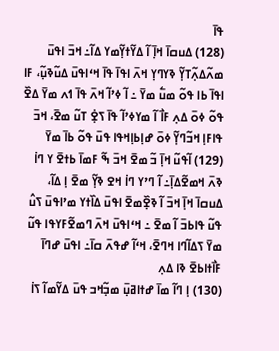ߟߊ߫
(128) ߡߎߛߊ߫ ߞߊ߲߫ ߊ߬ ߡߌ߬ߙߌ߲߬ߘߌ ߡߊ߬߸ ߞߏ߫ ߊߟߎ߫ ߘߍ߬ߡߍ߲߬ߠߌ߲߬ ߢߌߣߌ߲ ߞߍ߫ ߊߟߊ߫ ߟߊ߫ ߞߵߊߟߎ߫ ߡߎ߬ߢߎ߲߬، ߓߊ ߊߟߊ߫ ߕߊ ߟߋ߬ ߘߎ߱ ߘߌ߫ ߸ ߊ߬ ߦߴߊ߬ ߞߍ߫ ߟߊ߫ ߗߍ ߘߌ߫ ߡߐ߰ ߟߋ߬ ߦߋ߫ ߡߍ߲ ߓߊ߯ ߊ߬ ߘߌߦߴߊ߬ ߟߊ߫ ߖߐ߲߭ ߠߎ߬ ߘߐ߫، ߞߏ߫ ߟߊߓߊ߲ ߞߏ߬ߣߌ߲߬ ߦߋ߫ ߝߊ߲ߕߊ߲ߞߟߊ ߟߎ߫ ߟߋ߬ ߕߊ߫ ߘߌ߫
(129) ߊ߬ߟߎ߬ ߞߊ߲߫ ߏ߬ ߘߐ߫ ߞߏ߫ ߒ߬ ߓߘߊ߫ ߕߙߐ߫ ߌ ߣߊ߭ ߢߍ߫ ߞߘߐ߬ߡߊ߲߫߸ ߊ߬ ߣߴߌ ߣߊ߭ ߞߐ ߢߌ߲߬ ߘߐ߫ ߊ߲ ߡߊ߬، ߡߎߛߊ߫ ߞߊ߲߫ ߞߏ߫ ߊ߬ ߢߐ߲߰ߘߐ߫ ߊߟߎ߫ ߡߊ߰ߙߌ ߘߴߊߟߎ߫ ߖߎ߮ ߟߎ߬ ߟߊߕߏ߫ ߊ߬ ߘߐ߫ ߸ ߞߵߊߟߎ߫ ߞߍ߫ ߣߘߐ߬ߓߌߟߊ ߟߎ߬ ߘߌ߫ ߖߡߊ߬ߣߊ ߞߣߐ߫، ߞߵߊ߬ ߝߟߍ߫ ߛߊ߫߸ ߊߟߎ߫ ߝߣߊ߫ ߓߊ߯ߙߊߕߐ߫ ߢߊ ߡߍ߲
(130) ߊ߲ ߣߊ߬ ߘߊ߫ ߝߙߊߥߎ߲߫ ߘߏ߲߬ߞߏ ߟߎ߫ ߡߌ߬ߘߊ߬ ߖߊ߭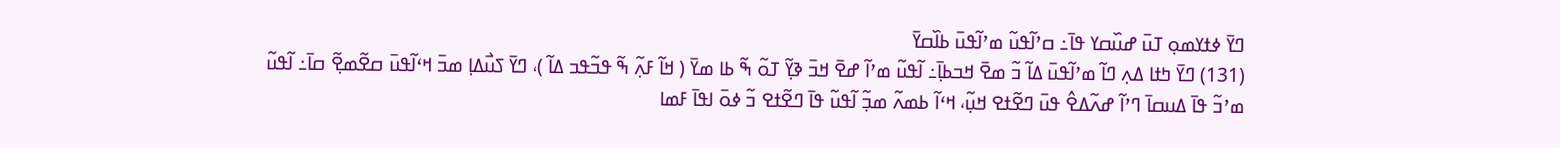ߣߌ߫ ߦߙߌߘߋ߲ ߠߎ߫ ߝߎ߰ߛߌ ߟߊ߫߸ ߛߴߊ߬ߟߎ߬ ߘߴߊ߬ߟߎ߫ ߕߊ߰ߛߌ߫
(131) ߣߌ߫ ߤߙߊ ߡߍ߲ ߣߊ߬ ߘߴߊ߬ߟߎ߫ ߡߊ߬ ߏ߬ ߘߐ߫ ߞߏߕߊ߲߫߸ ߊ߬ߟߎ߬ ߘߴߊ߬ ߝߐ߫ ߞߏ߫ ߢߌ߲߬ ߠߋ߬ ߒ߬ ߕߊ ߘߌ߫ ( ߞߊ߬ ߓߍ߲߬ ߒ߬ ߟߏ߬ߟߏ ߡߊ߬ )، ߣߌ߫ ߖߎ߯ߡߊ߲ ߘߏ߫ ߞߵߊ߬ߟߎ߫ ߛߐ߬ߘߐ߲߬ ߛߊ߫߸ ߊ߬ߟߎ߬ ߘߴߏ߬ ߟߊ߫ ߡߎߛߊ߫ ߣߴߊ߬ ߝߍ߬ߡߐ߮ ߟߎ߫ ߣߐ߬ߙߐ ߞߎ߲߬، ߞߵߊ߬ ߕߘߍ߬ ߘߏ߲߬ ߊ߬ߟߎ߬ ߟߊ߫ ߣߐ߬ߙߐ ߏ߬ ߦߋ߫ ߊߟߊ߫ ߓߘߊ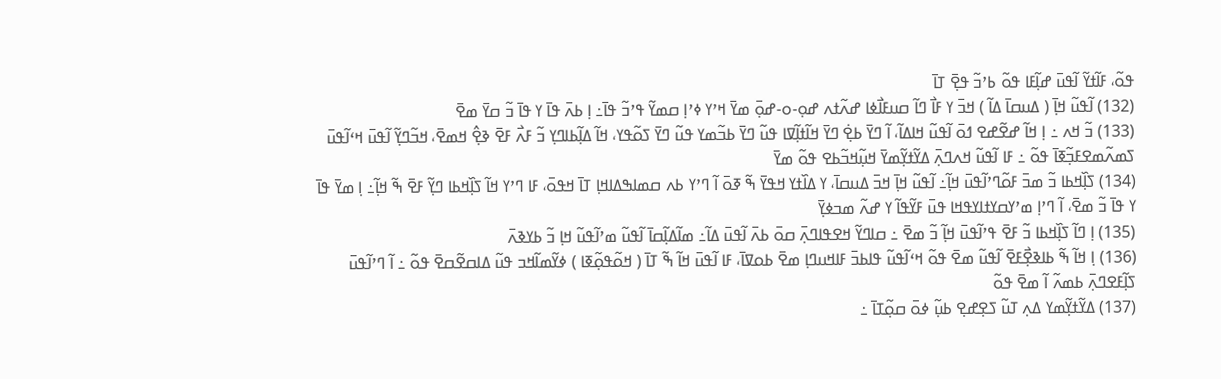ߟߋ߬، ߓߊ߬ߙߌ߬ ߊ߬ߟߎ߫ ߝߊ߲߬ߓߊ ߟߋ߬ ߕߴߏ߬ ߟߐ߲߫ ߠߊ߫
(132) ߊ߬ߟߎ߬ ߞߊ߲߫ ( ߡߎߛߊ߫ ߡߊ߬ ) ߞߏ߫ ߌ ߓߊ߯ ߣߊ߬ ߛߎߓߊ߯ߦߊ ߝߍ߬ߙߍ ߝߋ߲-ߋ-ߝߋ߲߫ ߘߌ߫ ߞߴߌ ߦߴߊ߲ ߛߘߌ߬ ߟߴߏ߬ ߟߊ߫߸ ߊ߲ ߕߍ߫ ߟߊ߫ ߌ ߟߊ߫ ߏ߬ ߛߌ߫ ߘߐ߫
(133) ߏ߬ ߞߍ ߸ ߊ߲ ߞߊ߬ ߝߐ߬ߝߐ ߗߋ߫ ߊ߬ߟߎ߬ ߞߊߡߊ߬، ߊ߬ ߣߌ߫ ߕߐ߲߭ ߣߌ߫ ߞߊ߬ߙߊ߲߬ߜߊ ߟߎ߬ ߣߌ߫ ߕߏ߬ߘߌ ߟߎ߬ ߣߌ߫ ߖߋ߬ߟߌ، ߞߊ߬ ߡߊ߲߬ߕߊߣߌ߲ ߏ߬ ߓߍ߯ ߓߐ߫ ߢߐ߲߮ ߞߘߐ߫، ߞߏ߬ߣߌ߲߬ ߊ߬ߟߎ߫ ߞߵߊ߬ߟߎ߫ ߖߘߍ߬ߘߐߓߏ߲߬ߧߊ߫ ߟߋ߬ ߸ ߓߊ ߊ߬ߟߎ߬ ߞߍߣߍ߲߫ ߡߌ߬ߙߌ߲߬ߘߌ߫ ߞߎ߲߬ߞߏ߬ߕߐ ߟߋ߬ ߘߌ߫
(134) ߖߊ߲߰ߞߕߊ ߏ߬ ߘߏ߫ ߓߋ߬ߣߴߊ߬ߟߎ߫ ߞߊ߲߬߸ ߊ߬ߟߎ߬ ߞߊ߲߫ ߞߏ߫ ߡߎߛߊ߫، ߌ ߡߊ߰ߙߌ ߞߟߌ߫ ߒ߬ ߧߋ߫ ߊ߬ ߣߴߌ ߕߍ ߛߘߊߒߡߊߞߊ߲ ߠߊ߫ ߞߟߋ߫، ߓߊ ߣߴߌ ߞߊ߬ ߖߊ߲߰ߞߕߊ ߣߌ߲߬ ߓߐ߫ ߒ߬ ߞߊ߲߬߸ ߊ߲ ߘߌ߫ ߟߊ߫ ߌ ߟߊ߫ ߏ߬ ߘߐ߫، ߊ߬ ߣߴߊ߲ ߘߴߌߛߌߙߊߌߟߞߊ ߟߎ߫ ߓߌ߬ߟߊ߬ ߌ ߝߍ߬ ߘߏߦߌ߲߫
(135) ߊ߲ ߣߊ߬ ߖߊ߲߰ߞߕߊ ߏ߬ ߓߐ߫ ߟߴߊ߬ߟߎ߫ ߞߊ߲߬ ߏ߬ ߘߐ߫ ߸ ߛߊߣߌ߬ ߞߐߟߊߣߍ߲߫ ߛߋ߫ ߕߍ߫ ߊ߬ߟߎ߫ ߡߊ߬߸ ߘߊ߬ߡߊ߲߬ߛߊ߫ ߊ߬ߟߎ߬ ߘߴߊ߬ߟߎ߬ ߞߊ߲ ߏ߬ ߕߌߢߍ߫
(136) ߊ߲ ߞߊ߬ ߒ߬ ߕߊߢߐ߲߯ߓߐ߫ ߊ߬ߟߎ߬ ߘߐ߫ ߟߋ߬ ߞߵߊ߬ߟߎ߬ ߟߊߕߏ߫ ߓߊߞߎߣߊ߲ ߘߐ߫ ߕߋߜߊ߫، ߓߊ ߊ߬ߟߎ߫ ߞߊ߬ ߒ߬ ߠߊ߫ ( ߞߋ߬ߟߋ߲߬ߧߊ ) ߦߌ߬ߘߊ߬ߞߏ ߟߎ߬ ߡߊߛߐ߬ߛߐ߫ ߟߋ߬ ߸ ߊ߬ ߣߴߊ߬ߟߎ߫ ߖߊ߲߬ߓߐߣߍ߲߫ ߕߘߍ߬ ߊ߬ ߘߐ߫ ߟߋ߬
(137) ߡߌ߬ߙߌ߲߬ߘߌ ߡߍ߲ ߠߎ߬ ߖߐ߲ߝߐ߲ ߕߎ߲߬ ߦߋ߫ ߛߋ߲߬ߠߊ߫ ߸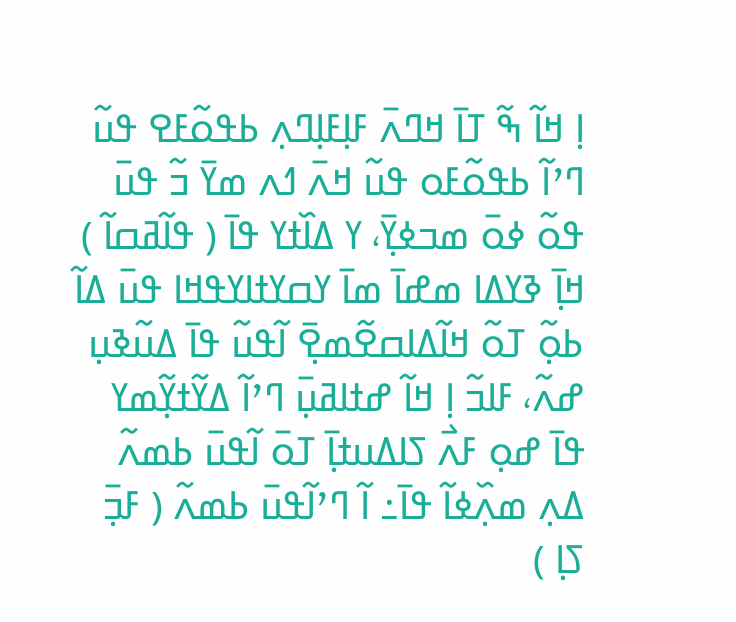ߊ߲ ߞߊ߬ ߒ߬ ߠߊ߫ ߞߣߍ߫ ߓߊ߲ߓߊ߲ߣߍ߲ ߕߟߋ߬ߓߐ ߟߎ߬ ߣߴߊ߬ ߕߟߋ߬ߓߋ ߟߎ߬ ߞߍ߫ ߗߍ ߘߌ߫ ߏ߬ ߟߎ߫ ߟߋ߬ ߦߋ߫ ߘߏߦߌ߲߫، ߌ ߡߊ߰ߙߌ ߟߊ߫ ( ߟߊ߬ߥߛߊ߬ ) ߞߊ߲߫ ߢߌߡߊ ߘߝߊ߫ ߘߊ߫ ߌߛߌߙߊߌߟߞߊ ߟߎ߫ ߡߊ߬ ߕߋ߲߬ ߠߋ߬ ߞߊ߬ߡߊߛߐ߬ߘߐ߲߫ ߊ߬ߟߎ߬ ߟߊ߫ ߡߎ߬ߢߎ߲ ߝߍ߬، ߓߊߏ߬ ߊ߲ ߞߊ߬ ߝߙߊߥߎ߲߫ ߣߴߊ߬ ߡߌ߬ߙߌ߲߬ߘߌ ߟߊ߫ ߝߋ߲ ߓߍ߯ ߖߊߡߎߙߊ߲߫ ߠߋ߫ ߊ߬ߟߎ߫ ߕߘߍ߬ ߡߍ߲ ߘߍ߲߰ߦߊ߬ ߟߊ߫߸ ߊ߬ ߣߴߊ߬ߟߎ߫ ߕߘߍ߬ ( ߓߏ߲߫ ߖߊ߲ )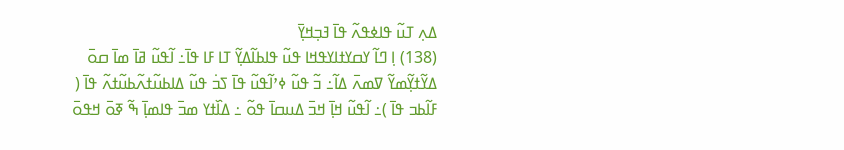ߡߍ߲ ߠߎ߬ ߟߊߦߟߍ߬ ߟߊ߫ ߔߏ߲ߞߌ߲߫
(138) ߊ߲ ߣߊ߬ ߌߛߌߙߊߌߟߞߊ ߟߎ߬ ߟߊߕߊ߬ߡߌ߲߬ ߠߊ ߓߊ ߟߊ߫߸ ߊ߬ߟߎ߬ ߥߊ߫ ߘߊ߫ ߛߋ߫ ߡߌ߬ߙߌ߲߬ߘߌ߬ ߜߘߍ߫ ߡߊ߬߸ ߏ߬ ߟߎ߬ ߦߴߊ߬ߟߎ߬ ߟߊ߫ ߖߏ߭ ߟߎ߬ ߡߊߕߎ߬ߙߍ߬ߕߎ߬ߙߍ߬ ߟߊ߫ ( ߓߊ߬ߕߏ ߟߊ߫ )߸ ߊ߬ߟߎ߬ ߞߊ߲߫ ߞߏ߫ ߡߎߛߊ߫ ߟߋ߬ ߸ ߡߊ߰ߙߌ ߘߏ߫ ߟߊߘߊ߲߫ ߒ߬ ߧߋ߫ ߞߟߋ߫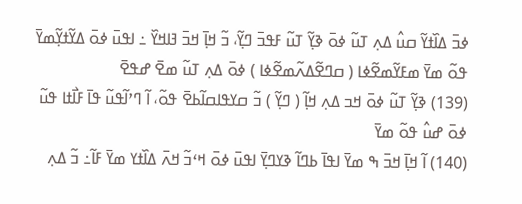ߦߏ߫ ߡߊ߰ߙߌ߬ ߛߎ߮ ߡߍ߲ ߠߎ߬ ߦߋ߫ ߢߌ߲߬ ߠߎ߬ ߓߟߏ߫ ߣߌ߲߬، ߏ߬ ߞߊ߲߫ ߞߏ߫ ߔߊߞߌ߰ ߸ ߊߟߎ߫ ߦߋ߫ ߡߌ߬ߙߌ߲߬ߘߌ߫ ߟߋ߬ ߘߌ߫ ߘߓߌ߬ߘߐ߬ߦߊ ( ߛߣߐ߬ߡߍ߬ߘߐ߬ߦߊ ) ߦߋ߫ ߡߍ߲ ߠߎ߬ ߘߐ߫ ߝߟߐ߫
(139) ߢߌ߲߬ ߠߎ߬ ߦߋ߫ ߞߏ ߡߍ߲ ߞߊ߲߬ ( ߣߌ߲߬ ) ߏ߬ ߛߌߟߊߛߊ߬ߕߐ߫ ߟߋ߬، ߊ߬ ߣߴߊ߬ߟߎ߬ ߟߊ߫ ߓߊ߯ߙߊ ߟߎ߬ ߦߋ߫ ߝߎ߮ ߟߋ߬ ߘߌ߫
(140) ߊ߬ ߞߊ߲߫ ߞߏ߫ ߒ ߘߌ߫ ߊߟߊ߫ ߕߣߊ߬ ߢߌߣߌ߲߫ ߊߟߎ߫ ߦߋ߫ ߞߵߏ߬ ߞߍ߫ ߡߊ߰ߙߌ ߘߌ߫ ߓߊ߬߸ ߏ߬ ߡߍ߲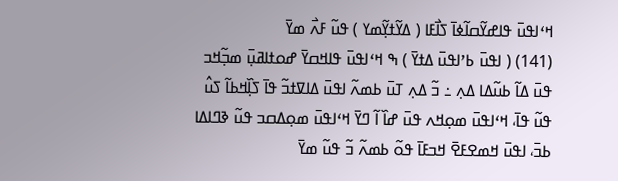ߞߵߊߟߎ߫ ߟߊߝߌ߬ߛߊ߬ߦߊ߫ ߖߊ߯ߓߊ ( ߡߌ߬ߙߌ߲߬ߘߌ ) ߟߎ߬ ߓߍ߯ ߘߌ߫
(141) ( ߊߟߎ߫ ߕߴߊߟߎ߫ ߡߙߌ߫ ) ߒ ߞߵߊߟߎ߫ ߟߊߞߛߌ߫ ߝߋߙߊߥߎ߲߫ ߘߏ߲߬ߞߏ ߟߎ߫ ߡߊ߬ ߕߎ߬ߡߊ ߡߍ߲ ߸ ߏ߬ ߡߍ߲ ߠߎ߫ ߕߘߍ߬ ߊߟߎ߫ ߡߊߜߙߏ߬ ߟߊ߫ ߖߊ߲߰ߞߕߊ߬ ߖߎ߮ ߟߎ߬ ߟߊ߫، ߞߵߊߟߎ߫ ߘߋ߲ߞߍ ߟߎ߫ ߝߊ߰ ߊ߬ ߣߌ߫ ߞߵߊߟߎ߫ ߘߋ߲ߡߛߏ ߟߎ߬ ߢߣߊߡߊ ߕߏ߫، ߊߟߎ߫ ߞߘߐߓߐ߫ ߞߏߓߊ߫ ߟߋ߬ ߕߘߍ߬ ߏ߬ ߟߎ߬ ߘߌ߫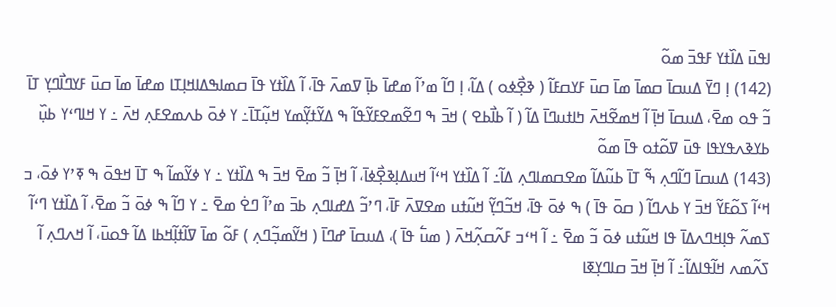ߊߟߎ߫ ߡߊ߰ߙߌ ߓߟߏ߫ ߘߋ߬
(142) ߊ߲ ߣߌ߫ ߡߎߛߊ߫ ߛߘߊ߫ ߘߊ߫ ߛߎ߫ ߓߌߛߓߊ߬ ( ߢߐ߲߯ߦߋ ) ߡߊ߬، ߊ߲ ߣߊ߬ ߘߴߊ߬ ߘߝߊ߫ ߕߊ߲߫ ߜߘߍ߫ ߟߊ߫، ߊ߬ ߡߊ߰ߙߌ ߟߊ߫ ߛߘߊߒߡߊߞߊ߲ߠߊ ߘߝߊ߫ ߘߊ߫ ߛߎ߫ ߓߌߣߊ߯ߣߌ߲ ߠߊ߫ ߏ߬ ߟߋ ߘߐ߫، ߡߎߛߊ߫ ߞߊ߲߫ ߊ߬ ߞߘߐ߬ߞߍ߫ ߤߊߙߎߣߊ߫ ߡߊ߬ ( ߊ߬ ߕߊ߯ߕߐ ) ߞߏ߫ ߒ ߣߐ߬ߘߐߓߌ߬ߟߊ߬ ߒ ߡߌ߬ߙߌ߲߬ߘߌ ߞߎ߲߬ߠߊ߫߸ ߌ ߦߋ߫ ߕߍߘߐߓߍ߲ ߞߍ߫ ߸ ߌ ߞߊߣߵߌ ߕߎ߲߰ ߕߌߢߍߟߌߟߊ ߟߎ߫ ߜߋ߬ߙߋ ߟߊ߫ ߘߋ߬
(143) ߡߎߛߊ߫ ߣߊ߬ߣߍ߲ ߒ߬ ߠߊ߫ ߕߎ߬ߡߊ߬ ߘߐߛߘߊߣߍ߲ ߡߊ߬߸ ߊ߬ ߡߊ߰ߙߌ ߞߵߊ߬ ߞߎߡߊ߲ߢߐ߲߯ߦߊ߫، ߊ߬ ߞߊ߲߫ ߏ߬ ߘߐ߫ ߞߏ߫ ߒ ߡߊ߰ߙߌ ߸ ߌ ߦߌ߬ߘߊ߬ ߒ ߠߊ߫ ߞߟߋ߫ ߒ ߧߴߌ ߦߋ߫، ߏ ߞߵߊ߬ ߖߋ߬ߓߌ߬ ߞߏ߫ ߌ ߕߍߣߊ߬ ( ߛߋ߫ ߟߊ߫ ) ߒ ߦߋ߫ ߟߊ߫، ߞߏ߬ߣߌ߲߬ ߞߎ߬ߙߎ ߘߐߜߍ߫ ߓߊ߫، ߣߴߏ߬ ߡߝߊߣߍ߲ ߕߏ߫ ߘߴߊ߬ ߣߐ߭ ߘߐ߫ ߸ ߌ ߣߊ߬ ߒ ߦߋ߫ ߏ߬ ߘߐ߫، ߊ߬ ߡߊ߰ߙߌ ߣߵߊ߬ ߖߘߍ߬ ߟߊ߲ߞߣߍߡߊ߫ ߟߊ ߞߎ߬ߙߎ ߦߋ߫ ߏ߬ ߘߐ߫ ߸ ߊ߬ ߞߵߏ ߓߍ߬ߛߍ߲߬ߞߍ߫ ( ߘߎ߱ ߟߊ߫ )، ߡߎߛߊ߫ ߝߣߊ߫ ( ߞߌ߬ߘߏ߲߬ߣߍ߲ ) ߓߋ߬ ߘߊ߫ ߜߊ߬ߙߊ߲߬ߞߕߊ ߡߊ߬ ߟߋߎ߫، ߊ߬ ߞߍߣߍ߲ ߊ߬ ߖߍ߬ߘߍ ߞߊ߬ߟߊߡߊ߬߸ ߊ߬ ߞߊ߲߫ ߞߏ߫ ߛߊߣߌ߲ߧߊ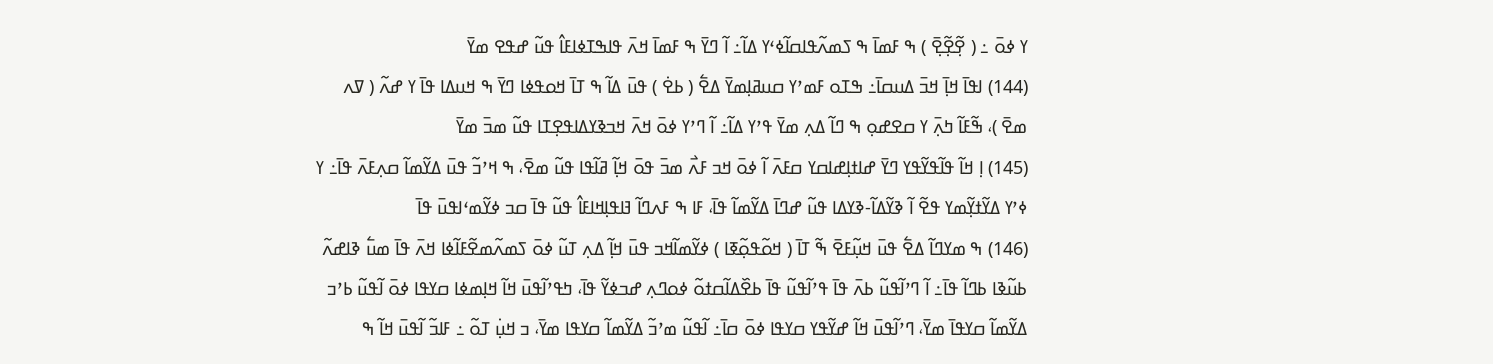ߌ ߦߋ߫ ߸ ( ߐ߲߬ߐ߲߬ߐ߲߫ ) ߒ ߓߘߊ߫ ߒ ߖߘߍ߬ߟߊߛߊ߬ߦߵߌ ߡߊ߬߸ ߊ߬ ߣߌ߫ ߒ ߓߘߊ߫ ߞߍ߫ ߟߊߒߠߦߊߓߊ߮ ߟߎ߬ ߝߟߐ ߘߌ߫
(144) ߊߟߊ߫ ߞߊ߲߫ ߞߏ߫ ߡߎߛߊ߫߸ ߒߠߋ ߓߘߴߌ ߛߎߥߊ߲ߘߌ߫ ߡߐ߱ ( ߕߐ߭ ) ߟߎ߫ ߡߊ߬ ߒ ߠߊ߫ ߞߋߟߦߊ ߣߌ߫ ߒ ߞߎߡߊ ߟߊ߫ ߌ ߝߍ߬ ( ߜߍ ߘߐ߫ )، ߒ߬ߓߊ߬ ߤߍ߲߫ ߌ ߛߐߝߋ߲ ߒ ߣߊ߬ ߡߍ߲ ߘߌ߫ ߟߴߌ ߡߊ߬߸ ߊ߬ ߣߴߌ ߦߋ߫ ߞߍ߫ ߞߏߢߌߡߊߟߐ߲ߠߊ ߟߎ߬ ߘߏ߫ ߘߌ߫
(145) ߊ߲ ߞߊ߬ ߟߊ߬ߟߌ߬ߟߌ ߣߌ߫ ߝߊߙߊ߲ߝߊߛߌ ߛߓߍ߫ ߊ߬ ߦߋ߫ ߞߏ ߓߍ߯ ߘߏ߫ ߟߋ߫ ߞߊ߲߬ ߥߊ߬ߟߊ ߟߎ߬ ߘߐ߫، ߒ ߞߴߏ߬ ߟߎ߫ ߡߌ߬ߘߊ߬ ߛߍ߲ߓߍ߫ ߟߊ߫߸ ߌ ߦߴߌ ߡߌ߬ߙߌ߲߬ߘߌ ߟߐ߬ ߊ߬ ߢߌ߬ߡߊ߬-ߢߌߡߊ ߟߎ߬ ߝߣߊ߫ ߡߌ߬ߘߊ߬ ߟߊ߫، ߓߊ ߒ ߓߍߣߊ߬ ߔߊߟߊ߲ߞߊߓߊ߮ ߟߎ߬ ߟߊ߫ ߛߏ ߦߌ߬ߘߵߊߟߎ߫ ߟߊ߫
(146) ߒ ߘߌߣߊ߬ ߡߐ߱ ߟߎ߫ ߞߎ߲߬ߓߐ߫ ߒ߬ ߠߊ߫ ( ߞߋ߬ߟߋ߲߬ߧߊ ) ߦߌ߬ߘߊ߬ߞߏ ߟߎ߫ ߞߊ߲߬ ߡߍ߲ ߠߎ߬ ߦߋ߫ ߖߘߍ߬ߘߐ߬ߓߊ߬ߦߊ ߞߍ߫ ߟߊ߫ ߘߎ߱ ߢߊߝߍ߬ ߕߎ߬ߢߊ ߕߣߊ߬ ߟߊ߫߸ ߊ߬ ߣߴߊ߬ߟߎ߬ ߕߍ߫ ߟߊ߫ ߟߴߊ߬ߟߎ߬ ߟߊ߫ ߕߐ߰ߡߊ߬ߛߙߋ߬ ߦߋߣߍ߲ ߝߏߦߌ߬ ߟߊ߫، ߤߟߴߊ߬ߟߎ߫ ߞߊ߬ ߞߊ߲ߘߦߊ ߛߌߟߊ ߦߋ߫ ߊ߬ߟߎ߬ ߕߴߏ ߡߌ߬ߘߊ߬ ߛߌߟߊ߫ ߘߌ߫، ߣߴߊ߬ߟߎ߫ ߞߊ߬ ߝߌ߬ߟߌ ߛߌߟߊ ߦߋ߫ ߛߊ߫߸ ߊ߬ߟߎ߬ ߘߴߏ߬ ߡߌ߬ߘߊ߬ ߛߌߟߊ ߘߌ߫، ߏ ߞߎ߲߭ ߠߋ߬ ߸ ߓߊߏ߬ ߊ߬ߟߎ߫ ߞߊ߬ ߒ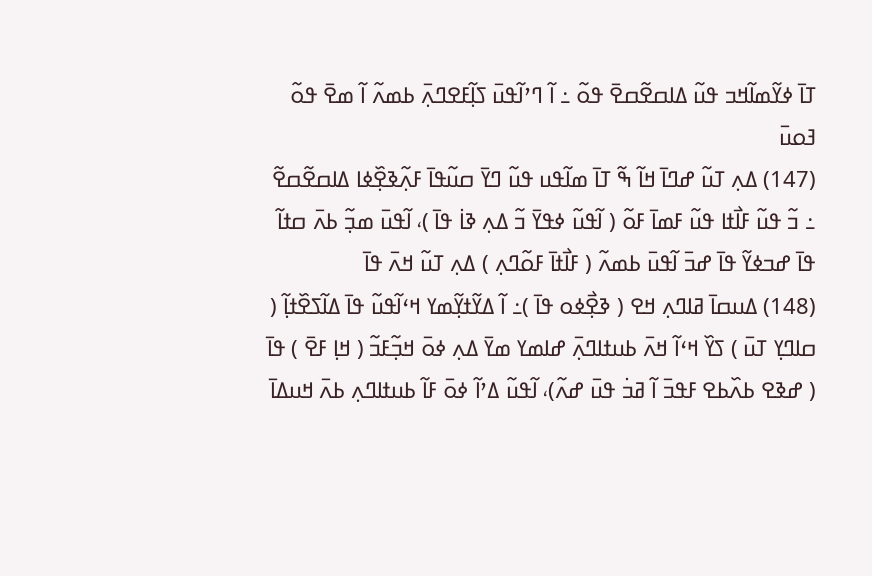ߠߊ߫ ߦߌ߬ߘߊ߬ߞߏ ߟߎ߬ ߡߊߛߐ߬ߛߐ߫ ߟߋ߬ ߸ ߊ߬ ߣߴߊ߬ߟߎ߫ ߖߊ߲߬ߓߐߣߍ߲߫ ߕߘߍ߬ ߊ߬ ߘߐ߫ ߟߋ߬ ߔߋߎ߫
(147) ߡߍ߲ ߠߎ߬ ߝߣߊ߫ ߞߊ߬ ߒ߬ ߠߊ߫ ߘߊ߬ߟߎ ߟߎ߬ ߣߌ߫ ߛߎ߬ߟߊ߫ ߓߍ߲߬ߢߐ߲߰ߦߊ ߡߊߛߐ߬ߛߐ߬ ߸ ߏ߬ ߟߎ߬ ߓߊ߯ߙߊ ߟߎ߬ ߓߘߊ߫ ߓߋ߬ ( ߊ߬ߟߎ߬ ߦߟߌ߫ ߏ߬ ߡߍ߲ ߢߊ߭ ߟߊ߫ )، ߊ߬ߟߎ߫ ߘߏ߲߬ ߕߍ߫ ߛߙߊ߬ ߟߊ߫ ߝߏߦߌ߬ ߟߊ߫ ߝߏ߫ ߊ߬ߟߎ߫ ߕߘߍ߬ ( ߓߊ߯ߙߊ߫ ߓߋ߬ߣߍ߲ ) ߡߍ߲ ߠߎ߬ ߞߍ߫ ߟߊ߫
(148) ߡߎߛߊ߫ ߥߊߣߍ߲ ߞߐ ( ߢߐ߲߯ߦߋ ߟߊ߫ )߸ ߊ߬ ߡߌ߬ߙߌ߲߬ߘߌ ߞߵߊ߬ߟߎ߬ ߟߊ߫ ߡߊ߬ߖߐ߰ߙߊ߲߬ ( ߛߊߣߌ߲ ߠߎ߫ ) ߖߌ߰ ߞߵߊ߬ ߞߍ߫ ߕߎߙߊߣߍ߲߫ ߝߊߘߌ ߘߌ߫ ߡߍ߲ ߦߋ߫ ߞߏ߲߬ߓߏ߬ ( ߞߊ߲ ߓߐ߫ ) ߟߊ߫ ( ߝߢߐ ߕߍ߰ߕߐ ߓߟߏ߫ ߊ߬ ߥߏ߭ ߟߎ߫ ߝߍ߬)، ߊ߬ߟߎ߬ ߡߴߊ߬ ߦߋ߫ ߓߊ߬ ߕߎߙߊߣߍ߲ ߕߍ߫ ߞߎߡߊ߫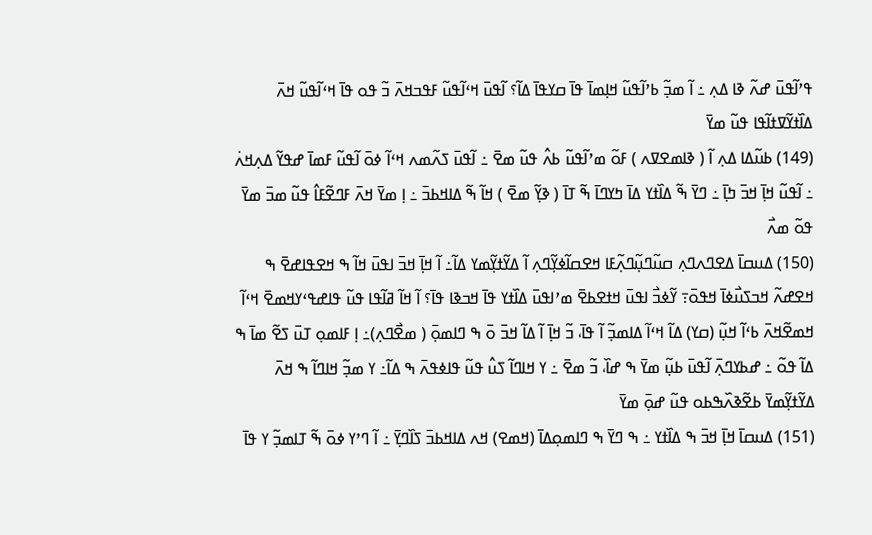ߟߴߊ߬ߟߎ߫ ߝߍ߬ ߢߊ ߡߍ߲ ߸ ߊ߬ ߘߏ߲߬ ߕߴߊ߬ߟߎ߬ ߞߊ߲ߘߊ߫ ߟߊ߫ ߛߌߟߊ߫ ߡߊ߬؟ ߊ߬ߟߎ߫ ߞߵߊ߬ߟߎ߬ ߓߟߏߞߍ߫ ߏ߬ ߟߋ ߟߊ߫ ߞߵߊ߬ߟߎ߬ ߞߍ߫ ߡߊ߰ߙߌ߬ߜߙߊ߬ߟߊ ߟߎ߬ ߘߌ߫
(149) ߕߎ߬ߡߊ ߡߍ߲ ߊ߬ ( ߢߊߘߐߜߍ ) ߓߋ߬ ߘߴߊ߬ߟߎ߬ ߕߍ߮ ߟߎ߬ ߘߐ߫ ߸ ߊ߬ߟߎ߫ ߖߍ߬ߘߍ ߞߵߊ߬ ߦߋ߫ ߊ߬ߟߎ߬ ߓߘߊ߫ ߝߟߌ߬ ߡߍ߲ߞߍ߭ ߸ ߊ߬ߟߎ߬ ߞߊ߲߫ ߞߏ߫ ߤߊ߲߫ ߸ ߣߌ߫ ߒ߬ ߡߊ߰ߙߌ ߡߊ߫ ߤߌߣߊ߫ ߒ߬ ߠߊ߫ ( ߢߌ߲߬ ߘߐ߫ ) ߞߊ߬ ߒ߬ ߡߊߞߕߏ߫ ߸ ߊ߲ ߘߌ߫ ߞߍ߫ ߓߣߐ߬ߓߊ߮ ߟߎ߬ ߘߏ߫ ߘߌ߫ ߟߋ߬ ߘߍ߯
(150) ߡߎߛߊ߫ ߡߐߣߍߣߍ߲ ߛߎ߬ߣߎ߲߬ߣߍ߲߬ߓߊ ߞߐߛߊ߬ߦߌ߲߬ߣߍ߲ ߊ߬ ߡߌ߬ߙߌ߲߬ߘߌ ߡߊ߬߸ ߊ߬ ߞߊ߲߫ ߞߏ߫ ߊߟߎ߫ ߞߊ߬ ߒ ߞߐߟߊߝߐ߫ ߒ ߞߐߝߍ߬ ߞߏߖߎ߯ߦߊ߫ ߞߟߋ߫߹ ߌ߬ߦߏ߯ ߊߟߎ߫ ߞߙߐߕߐ߫ ߘߴߊߟߎ߫ ߡߊ߰ߙߌ ߟߊ߫ ߞߏߢߊ ߟߊ߫؟ ߊ߬ ߞߊ߬ ߥߊ߬ߟߊ ߟߎ߬ ߟߊߝߟߵߌߞߘߐ߫ ߞߵߊ߬ ߞߘߐ߬ߞߍ߫ ߕߵߊ߬ ߞߎ߲߬ (ߛߌ) ߡߊ߬ ߞߵߊ߬ ߡߊߘߏ߲߬ ߊ߬ ߟߊ߫، ߏ߬ ߞߊ߲߫ ߊ߬ ߡߊ߬ ߞߏ߫ ߋ߫ ߒ ߣߊߘߋ߲߫ ( ߘߐ߯ߣߍ߲)߸ ߊ߲ ߓߊߘߋ߲ ߠߎ߫ ߖߐ߬ ߘߊ߫ ߒ ߡߊ߬ ߟߋ߬ ߸ ߝߕߌߣߍ߲߫ ߊ߬ߟߎ߫ ߕߎ߲߬ ߘߌ߫ ߒ ߝߊ߰، ߏ߬ ߘߐ߫ ߸ ߌ ߞߊߣߊ߬ ߖߎ߮ ߟߎ߬ ߟߊߦߟߍ߫ ߒ ߡߊ߬߸ ߌ ߘߏ߲߬ ߞߊߣߊ߬ ߒ ߞߍ߫ ߡߌ߬ߙߌ߲߬ߘߌ߫ ߕߐ߬ߢߍ߰ߒߕߋ ߟߎ߬ ߝߋ߲߫ ߘߌ߫
(151) ߡߎߛߊ߫ ߞߊ߲߫ ߞߏ߫ ߒ ߡߊ߰ߙߌ ߸ ߒ ߣߌ߫ ߒ ߣߊߘߋ߲ߡߊ߫ (ߞߘߐ) ߞߍ ߡߊߞߕߏ߫ ߖߊ߰ߣߌ߲߫ ߸ ߊ߬ ߣߴߌ ߦߋ߫ ߒ߬ ߠߊߘߏ߲߬ ߌ ߟߊ߫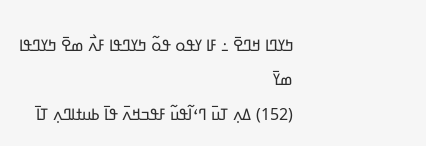ߤߌߣߊ ߞߣߐ߫ ߸ ߓߊ ߌߟߋ ߟߋ߬ ߤߌߣߟߊ ߓߍ߯ ߘߐ߫ ߤߌߣߟߊ ߘߌ߫
(152) ߡߍ߲ ߠߎ߫ ߣߵߊ߬ߟߎ߬ ߓߟߏߞߍ߫ ߟߊ߫ ߕߎߙߊߣߍ߲ ߠߊ߫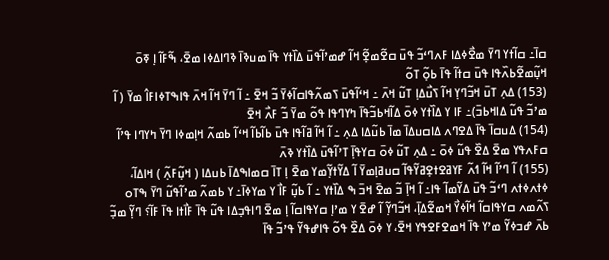ߛߊ߫߸ ߛߊ߬ߙߌ ߣߌ߫ ߘߐ߯ߦߡߊ ߓߍߣߵߏ߬ ߟߎ߫ ߛߐ߬ߘߐ߲߬ ߞߊ߬ ߝߘߴߊ߬ߟߎ߫ ߡߊ߰ߙߌ ߟߊ߫ ߘߎߢߊ߫ ߢߣߊߡߦߊ ߘߐ߫، ߒ߬ߓߊ߬ ߊ߲ ߧߋ߫ ߞߎ߲߬ߘߐ߬ߕߍ߰ߟߊ ߟߎ߫ ߛߙߊ߬ ߟߊ߫ ߕߋ߲߬ ߠߋ߬
(153) ߡߍ߲ ߠߎ߫ ߞߏ߬ߣߌ߲ ߞߊ߬ ߖߎ߯ߡߊ߲ ߠߎ߬ ߞߍ߫ ߸ ߞߵߊ߬ߟߎ߫ ߖߘߍ߬ߟߊߛߊ߬ߦߌ߫ ߏ߬ ߞߐ߫ ߸ ߊ߬ ߣߌ߫ ߞߊ߬ ߞߍ߫ ߟߊߒߠߦߊߓߊ߮ ߘߌ߫ ( ߊ߬ ߘߴߏ߬ ߟߎ߬ ߡߊߞߕߏ߫)߸ ߓߊ ߌ ߡߊ߰ߙߌ ߦߋ߫ ߡߊ߬ߞߕߏ߬ߟߊ߫ ߤߌߣߟߊ ߟߋ߬ ߘߌ߫ ߏ߬ ߓߍ߯ ߞߐ߫
(154) ߡߎߛߊ߫ ߟߊ߫ ߡߐߣߍ ߡߊߛߎߡߊ߫ ߘߊ߫ ߕߎ߬ߡߊ ߡߍ߲ ߸ ߊ߬ ߞߊ߬ ߥߊ߬ߟߊ ߟߎ߫ ߕߊ߬ߕߊ߬ ߞߵߊ߬ ߕߘߍ߬ ߞߊ߲ߘߦߊ ߣߌ߫ ߤߌߣߊ ߟߴߊ߬ ߛߓߍߟߌ ߘߐ߫ ߡߐ߰ ߟߎ߬ ߦߋ߫ ߸ ߡߍ߲ ߠߎ߬ ߦߋ߫ ߛߌߟߊ߲߫ ߠߴߊ߬ߟߎ߫ ߡߊ߰ߙߌ ߢߍ߫
(155) ߊ߬ ߣߴߊ߬ ߞߊ߬ ߗߍ߬ ߓߌߥߐߙߐ߲ߥߌ߬ߟߊ߬ ߛߎߥߊ߲ߘߌ߫ ߊ߬ ߡߌ߬ߙߌ߲߬ߘߌ ߘߐ߫ ߊ߲ ߠߊ߫ ߛߘߊߒߡߊ߫ ߕߎߡߊ ( ߞߎ߲߬ߓߍ߲߬ ) ߞߊߡߊ߬، ߦߙߍߦߙߍ ߣߵߏ߬ ߟߎ߫ ߡߌ߬ߘߊ߬ ߟߊ߸ ߊ߬ ߞߊ߲߫ ߏ߬ ߘߐ߫ ߞߏ߫ ߒ ߡߊ߰ߙߌ ߸ ߊ߬ ߕߎ߲߬ ߓߊ߯ ߌ ߘߌߦߊ߫߸ ߌ ߕߘߍ߬ ߘߴߊ߬ߟߎ߬ ߣߌ߫ ߒߠߋ ߖߍ߬ߘߍ ߛߌߟߊߛߊ߬ ߞߊ߬ߦߌ߯ ߞߘߐ߬ߡߊ߲߫، ߞߏ߬ߣߌ߲߬ ߊ߬ ߝߐ߫ ߌ ߘߴߊ߲ ߛߌߟߊߛߊ߬ ߊ߲ ߘߐ߫ ߣߊߟߏ߲ߡߊ ߟߎ߬ ߟߊ߫ ߓߊ߯ߙߊ ߟߊ߫ ߓߊ߬؟ ߣߌ߲߬ ߘߏ߲߬ ߕߍ߫ ߝߏߦߌ߬ ߘߴߌ ߟߊ߫ ߞߘߐߓߐߟߌ ߞߐ߫، ߌ ߦߋ߫ ߡߐ߰ ߟߋ߬ ߟߊߝߟߌ߬ ߟߴߏ߬ ߟߊ߫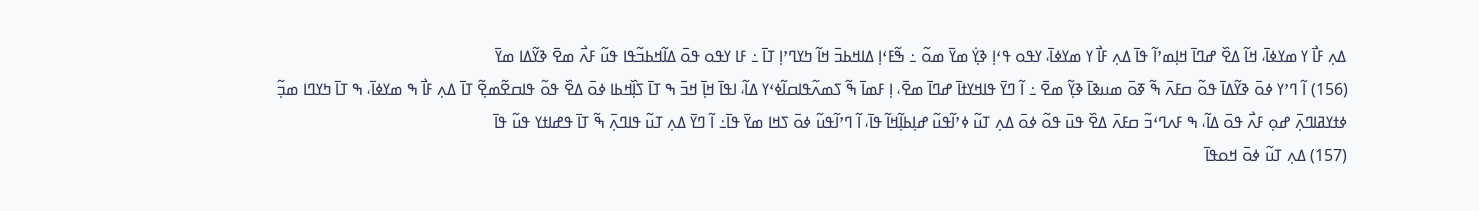ߡߍ߲ ߓߊ߯ ߌ ߘߌߦߊ߫، ߞߊ߬ ߡߐ߰ ߝߣߊ߫ ߞߊ߲ߘߴߊ߬ ߟߊ߫ ߡߍ߲ ߓߊ߯ ߌ ߘߌߦߊ߫، ߌߟߋ ߟߵߊ߲ ߢߌ߲߭ ߘߌ߫ ߘߋ߬ ߸ ߒ߬ߓߵߊ߲ ߡߊߞߕߏ߫ ߞߊ߬ ߤߌߣߴߊ߲ ߠߊ߫ ߸ ߓߊ ߌߟߋ ߟߋ߫ ߡߊ߬ߞߕߏ߬ߟߊ ߟߎ߬ ߓߍ߯ ߘߐ߫ ߢߌ߬ߡߊ ߘߌ߫
(156) ߊ߬ ߣߴߌ ߦߋ߫ ߢߌ߬ߡߊ߫ ߟߋ߬ ߛߓߍ߫ ߒ߬ ߧߋ߫ ߘߎߢߊ߫ ߢߌ߲߬ ߘߐ߫ ߸ ߊ߬ ߣߌ߫ ߟߊߞߌߙߊ߫ ߝߣߊ߫ ߘߐ߫، ߊ߲ ߓߘߊ߫ ߒ߬ ߖߘߍ߬ߟߊߛߊ߬ߦߵߌ ߡߊ߬، ߊߟߊ߫ ߞߊ߲߫ ߞߏ߫ ߒ ߠߊ߫ ߖߊ߲߰ߞߕߊ ߦߋ߫ ߡߐ߰ ߟߋ߬ ߟߊߛߐ߬ߘߐ߲߬ ߠߊ߫ ߡߍ߲ ߓߊ߯ ߒ ߘߌߦߊ߫، ߒ ߠߊ߫ ߤߌߣߊ ߘߏ߲߬ ߦߙߌߥߊߣߍ߲߫ ߝߋ߲ ߓߍ߯ ߟߋ߫ ߡߊ߬، ߒ ߓߍߣߵߏ߬ ߛߓߍ߫ ߡߐ߰ ߟߎ߫ ߟߋ߬ ߦߋ߫ ߡߍ߲ ߠߎ߬ ߦߴߊ߬ߟߎ߬ ߝߊ߲ߕߊ߲߬ߞߊ߬ ߟߊ߫، ߊ߬ ߣߴߊ߬ߟߎ߬ ߦߋ߫ ߖߞߊ ߘߌ߫ ߟߊ߫߸ ߊ߬ ߣߌ߫ ߡߍ߲ ߠߎ߬ ߟߊߣߍ߲߫ ߒ߬ ߠߊ߫ ߟߝߊߙߌ ߟߎ߬ ߟߊ߫
(157) ߡߍ߲ ߠߎ߬ ߦߋ߫ ߞߋߟߊ߫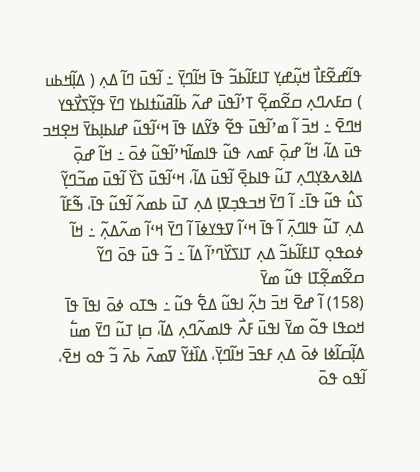ߟߊ߬ߝߐ߬ߓߊ߯ ߞߎ߲߬ߝߌ߲ ߠߊߓߊ߬ߕߏ߬ ߟߊ߫ ߞߊ߬ߣߌ߲߫ ߸ ߊ߬ߟߎ߫ ߣߊ߬ ߡߍ߲ ( ߡߊ߲߬ߞߕߎ ) ߛߓߍߣߍ߲ ߛߐ߬ߘߐ߲߬ ߠߴߊ߬ߟߎ߫ ߝߍ߬ ߕߊ߬ߥߎ߬ߙߊߕߌ ߣߌ߫ ߟߌ߲߬ߖߌ߯ߟߌ ߞߣߐ߫ ߸ ߞߏ߫ ߊ߬ ߘߴߊ߬ߟߎ߫ ߟߐ߬ ߢߌ߬ߡߊ ߟߊ߫ ߞߵߊ߬ߟߎ߬ ߝߊߕߊ߲ߕߌ߫ ߞߐ߲ߞߏ ߟߎ߫ ߡߊ߬، ߞߊ߬ ߝߋ߲߫ ߓߘߍ ߟߎ߬ ߟߊߘߊ߬ߤߴߊ߬ߟߎ߬ ߦߋ߫ ߸ ߞߊ߬ ߝߋ߲߫ ߡߊߢߍߢߌ߲ߣߍ߲ ߠߎ߬ ߟߊߕߐ߲߫ ߊ߬ߟߎ߫ ߡߊ߬، ߞߵߊ߬ߟߎ߫ ߖߌ߰ ߊ߬ߟߎ߫ ߘߏ߬ߣߌ߲߬ ߖߎ߮ ߟߎ߬ ߟߊ߫߸ ߊ߬ ߣߌ߫ ߞߏߟߏ߲ߜߊ߲ ߡߍ߲ ߠߎ߫ ߕߘߍ߬ ߊ߬ߟߎ߬ ߟߊ߫، ߒ߬ߓߊ߬ ߡߍ߲ ߠߎ߬ ߟߊߣߍ߲߫ ߊ߬ ߟߊ߫ ߞߵߊ߬ ߜߟߌߦߊ߫ ߊ߬ ߣߌ߫ ߞߵߊ߬ ߘߍ߬ߡߍ߲߬ ߸ ߞߊ߬ ߦߋߟߋ߲ ߠߊߓߊ߬ߕߏ߬ ߡߍ߲ ߠߊߖߌ߰ߣߴߊ߬ ߡߊ߬ ߸ ߏ߬ ߟߎ߫ ߟߋ߫ ߣߌ߬ ߛߐ߬ߘߐ߲߬ߠߊ ߟߎ߬ ߘߌ߫
(158) ߊ߬ ߝߐ߫ ߞߏ߫ ߤߍ߲߬ ߊߟߎ߬ ߡߐ߱ ߟߎ߬ ߸ ߒߠߋ ߦߋ߫ ߊߟߊ߫ ߟߊ߫ ߞߋߟߊ ߟߋ߬ ߘߌ߫ ߊߟߎ߫ ߓߍ߯ ߟߊߘߍ߬ߣߍ߲ ߡߊ߬، ߛߊ߲ ߠߎ߬ ߣߌ߫ ߘߎ߱ ߡߊ߲߬ߛߊ߬ߦߊ ߦߋ߫ ߡߍ߲ ߓߟߏ߫ ߞߊ߬ߣߌ߲߫، ߡߊ߰ߙߌ߬ ߜߘߍ߫ ߕߍ߫ ߏ߬ ߟߋ ߞߐ߫، ߊ߬ߟߋ ߟߋ߫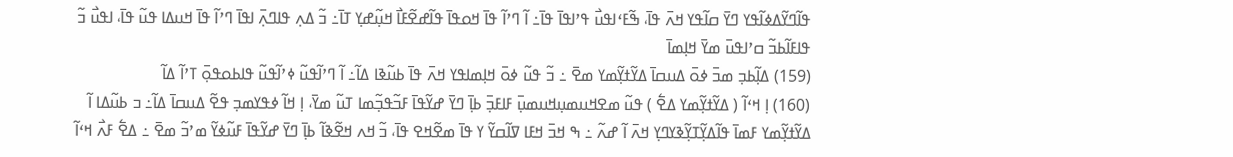ߟߊ߬ߣߌ߬ߡߦߊ߬ߟߌ ߣߌ߫ ߛߊ߬ߟߌ ߞߍ߫ ߟߊ߫، ߒ߬ߓߵߊߟߎ߯ ߟߴߊߟߊ߫ ߟߊ߫߸ ߊ߬ ߣߴߊ߬ ߟߊ߫ ߞߋߟߊ߫ ߟߊ߬ߝߐ߬ߓߊ߯ ߞߎ߲߬ߝߌ߲ ߠߊ߫߸ ߏ߬ ߡߍ߲ ߟߊߣߍ߲߫ ߊߟߊ߫ ߣߴߊ߬ ߟߊ߫ ߞߎߡߊ ߟߎ߬ ߟߊ߫، ߊߟߎ߯ ߏ߬ ߟߊߓߊ߬ߕߏ߬ ߛߴߊߟߎ߫ ߘߌ߫ ߞߊ߲ߘߊ߫
(159) ߡߊ߲߬ߕߏ߲ ߘߏ߫ ߦߋ߫ ߡߎߛߊ߫ ߡߌ߬ߙߌ߲߬ߘߌ ߘߐ߫ ߸ ߏ߬ ߟߎ߬ ߦߋ߫ ߞߊ߲ߘߊߟߌ ߞߍ߫ ߟߊ߫ ߕߎ߬ߢߊ ߡߊ߬߸ ߊ߬ ߣߴߊ߬ߟߎ߬ ߦߴߊ߬ߟߎ߬ ߟߊߕߋߟߋ߲߫ ߠߴߊ߬ ߡߊ߬
(160) ߊ߲ ߞߵߊ߬ ( ߡߌ߬ߙߌ߲߬ߘߌ ߡߐ߱ ) ߟߎ߬ ߘߐߞߎߘߎ߲ߞߎߘߎ߲߫ ߓߊߓߏ߲߫ ߕߊ߲߫ ߣߌ߫ ߝߌ߬ߟߊ߫ ߓߏ߬ߟߏ߲߬ߘߊ ߠߎ߬ ߘߌ߫، ߊ߲ ߞߊ߬ ߦߟߌߘߏ߲ ߟߐ߬ ߡߎߛߊ߫ ߡߊ߬߸ ߏ ߕߎ߬ߡߊ ߊ߬ ߡߌ߬ߙߌ߲߬ߘߌ ߓߘߊ߫ ߟߊ߬ߡߌ߲߬ߠߌ߲߬ߢߌߣߌ߲ ߞߍ߫ ߊ߬ ߝߍ߬ ߸ ߒ ߞߏ߫ ߞߓߊ ߜߊ߬ߛߌ߬ ߌ ߟߊ߫ ߘߐ߬ߞߐ ߟߊ߫، ߏ߬ ߞߍ ߞߐ߬ߢߊ߬ ߕߊ߲߫ ߣߌ߫ ߝߌ߬ߟߊ߫ ߓߎ߬ߦߌ߬ ߘߴߏ߬ ߘߐ߫ ߸ ߡߐ߱ ߓߍ߯ ߞߵߊ߬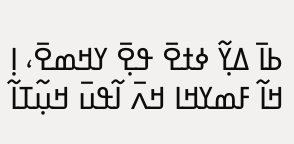ߕߊ߫ ߡߌ߲߬ ߦߙߐ߫ ߟߐ߲߫ ߌߞߘߐ߫، ߊ߲ ߞߊ߬ ߓߘߌߞߊ ߞߍ߫ ߊ߬ߟߎ߫ ߞߎ߲߬ߠߊ߬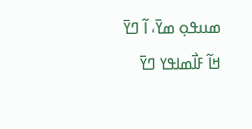ߘߎߟߋ߲ ߘߌ߫، ߊ߬ ߣߌ߫ ߞߊ߬ ߓߊ߯ߘߊߟߌ ߣߌ߫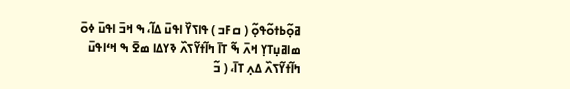ߥߋ߲߬ߕߙߋ߬ߟߋ߲߬ ( ߛߓߏ ) ߟߊߖߌ߰ ߊߟߎ߫ ߡߊ߬، ߒ ߞߏ߫ ߊߟߎ߫ ߦߋ߫ ߘߊߥߎ߲ߠߌ߲ ߞߍ߫ ߒ߬ ߠߊ߫ ߤߊ߬ߙߌ߬ߖߍ߰ ߢߌߡߊ ߘߐ߫ ߒ ߞߵߊߟߎ߫ ߤߊ߬ߙߌ߬ߖߍ߰ ߡߍ߲ ߠߊ߫، ( ߏ߬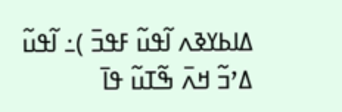ߡߊߕߌߢߍ ߊ߬ߟߎ߬ ߓߟߏ߫ )߸ ߊ߬ߟߎ߬ ߡߴߏ߬ ߞߍ߫ ߒ߬ߠߎ߬ ߟߊ߫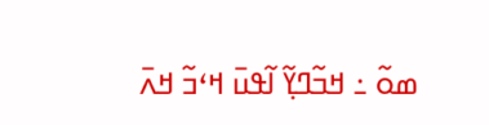ߘߋ߬ ߸ ߞߏ߬ߣߌ߲߬ ߊ߬ߟߎ߫ ߞߵߏ߬ ߞߍ߫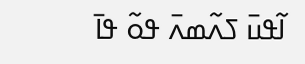ߊ߬ߟߎ߫ ߖߍ߬ߘߍ߫ ߟߋ߬ ߟߊ߫